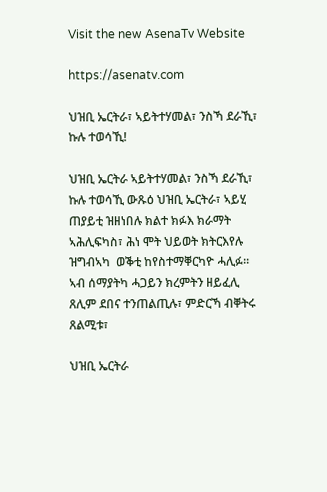Visit the new AsenaTv Website

https://asenatv.com

ህዝቢ ኤርትራ፣ ኣይትተሃመል፣ ንስኻ ደራኺ፣ ኩሉ ተወሳኺ!

ህዝቢ ኤርትራ ኣይትተሃመል፣ ንስኻ ደራኺ፣ ኩሉ ተወሳኺ ውጹዕ ህዝቢ ኤርትራ፣ ኣይሂ ጠያይቲ ዝዘነበሉ ክልተ ክፉእ ክራማት ኣሕሊፍካስ፣ ሕነ ሞት ህይወት ክትርእየሉ ዝግብኣካ  ወቕቲ ከየስተማቐርካዮ ሓሊፉ። ኣብ ሰማያትካ ሓጋይን ክረምትን ዘይፈሊ ጸሊም ደበና ተንጠልጢሉ፣ ምድርኻ ብቐትሩ ጸልሚቱ፣

ህዝቢ ኤርትራ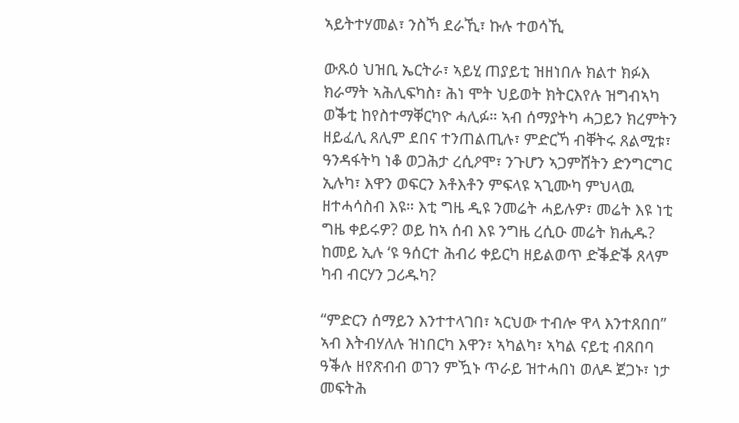ኣይትተሃመል፣ ንስኻ ደራኺ፣ ኩሉ ተወሳኺ

ውጹዕ ህዝቢ ኤርትራ፣ ኣይሂ ጠያይቲ ዝዘነበሉ ክልተ ክፉእ ክራማት ኣሕሊፍካስ፣ ሕነ ሞት ህይወት ክትርእየሉ ዝግብኣካ  ወቕቲ ከየስተማቐርካዮ ሓሊፉ። ኣብ ሰማያትካ ሓጋይን ክረምትን ዘይፈሊ ጸሊም ደበና ተንጠልጢሉ፣ ምድርኻ ብቐትሩ ጸልሚቱ፣ ዓንዳፋትካ ነቆ ወጋሕታ ረሲዖሞ፣ ንጉሆን ኣጋምሸትን ድንግርግር ኢሉካ፣ እዋን ወፍርን እቶእቶን ምፍላዩ ኣጊሙካ ምህላዉ ዘተሓሳስብ እዩ። እቲ ግዜ ዲዩ ንመሬት ሓይሉዎ፣ መሬት እዩ ነቲ ግዜ ቀይሩዎ? ወይ ከኣ ሰብ እዩ ንግዜ ረሲዑ መሬት ክሒዱ? ከመይ ኢሉ ‘ዩ ዓሰርተ ሕብሪ ቀይርካ ዘይልወጥ ድቕድቕ ጸላም ካብ ብርሃን ጋሪዱካ?

“ምድርን ሰማይን እንተተላገበ፣ ኣርህው ተብሎ ዋላ እንተጸበበ” ኣብ እትብሃለሉ ዝነበርካ እዋን፣ ኣካልካ፣ ኣካል ናይቲ ብጸበባ ዓቕሉ ዘየጽብብ ወገን ምዃኑ ጥራይ ዝተሓበነ ወለዶ ጀጋኑ፣ ነታ መፍትሕ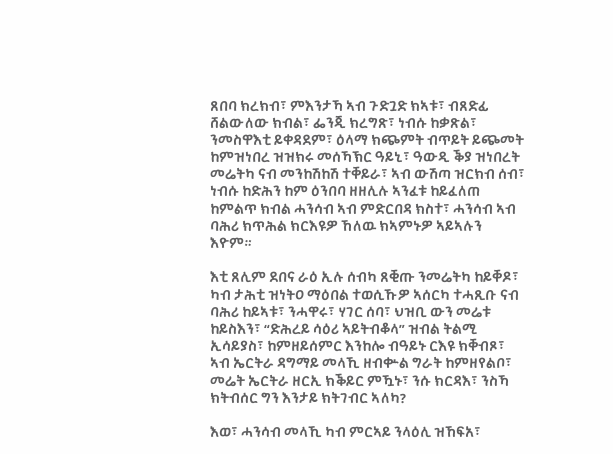ጸበባ ክረክብ፣ ምእንታኻ ኣብ ጉድጓድ ክኣቱ፣ ብጸድፊ ሸልውለው ክብል፣ ፌንጂ ክረግጽ፣ ነብሱ ከቃጽል፣ ንመስዋእቲ ይቀዳደም፣ ዕላማ ክጭምት ብጥይት ይጭመት ከምዝነበረ ዝዝክሩ መሰኻኽር ዓይኒ፣ ዓውዲ ቕያ ዝነበረት መሬትካ ናብ መንከሽከሽ ተቐይራ፣ ኣብ ውሽጣ ዝርክብ ሰብ፣ ነብሱ ከድሕን ከም ዕንበባ ዘዘሊሉ ኣንፈቱ ከይፈለጠ ከምልጥ ክብል ሓንሳብ ኣብ ምድርበዳ ክስተ፣ ሓንሳብ ኣብ ባሕሪ ክጥሕል ክርእዩዎ ኸለዉ ክኣምኑዎ ኣይኣሉን እዮም።

እቲ ጸሊም ደበና ራዕ ኢሉ ሰብካ ጸቒጡ ንመሬትካ ከይቐዶ፣ ካብ ታሕቲ ዝነትዐ ማዕበል ተወሲኹዎ ኣሰርካ ተሓጺቡ ናብ ባሕሪ ከይኣቱ፣ ንሓዋሩ፣ ሃገር ሰባ፣ ህዝቢ ውን መሬቱ ከይስእን፣ “ድሕረይ ሳዕሪ ኣይትብቆላ” ዝብል ትልሚ ኢሳይያስ፣ ከምዘይሰምር እንከሎ ብዓይኑ ርእዩ ክቐብጾ፣ ኣብ ኤርትራ ዳግማይ መላኺ ዘብቍል ግራት ከምዘየልቦ፣ መሬት ኤርትራ ዘርኢ ክቕይር ምዃኑ፣ ንሱ ክርዳእ፣ ንስኻ ክትብሰር ግን እንታይ ክትገብር ኣለካ?

እወ፣ ሓንሳብ መላኺ ካብ ምርኣይ ንላዕሊ ዝኸፍአ፣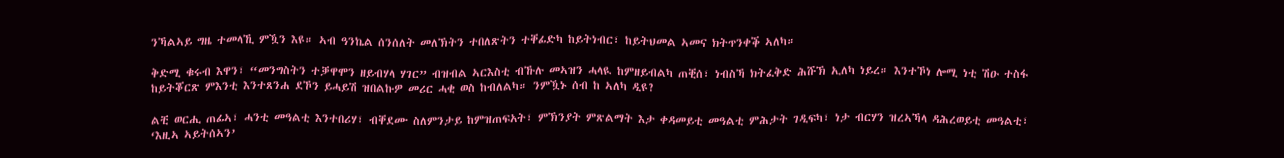ንኻልኣይ ግዜ ተመላኺ ምዃን እዩ። ኣብ ዓንኬል ሰንሰለት መለኽትን ተበለጽትን ተቐፊድካ ከይትነብር፣ ከይትህመል ኣመና ክትጥንቀቕ ኣለካ።

ቅድሚ ቁሩብ እዋን፣ “መንግስትን ተቓዋሞን ዘይብሃላ ሃገር” ብዝብል ኣርእስቲ ብኹሉ መኣዝን ሓላዪ ከምዘይብልካ ጠቒሰ፣ ነብስኻ ክትፈቅድ ሕሹኽ ኢለካ ነይረ። እንተኾነ ሎሚ ነቲ ሽዑ ተስፋ ከይትቖርጽ ምእንቲ እንተጸንሐ ደኾን ይሓይሽ ዝበልኩዎ መሪር ሓቂ ወስ ከብለልካ። ንምዃኑ ሰብ ከ ኣለካ ዲዩ?

ልቺ ወርሒ ጠፊኣ፣ ሓንቲ መዓልቲ እንተበሪሃ፣ ብቐደሙ ስለምንታይ ከምዝጠፍአት፣ ምኽንያት ምጽልማት እታ ቀዳመይቲ መዓልቲ ምሕታት ገዲፍካ፣ ነታ ብርሃን ዝረኣኻላ ዳሕረወይቲ መዓልቲ፣ ‘እዚኣ ኣይትሰኣን’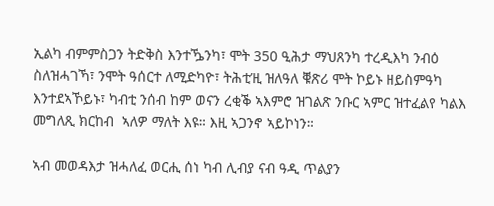ኢልካ ብምምስጋን ትድቅስ እንተዄንካ፣ ሞት 350 ዒሕታ ማህጸንካ ተረዲእካ ንብዕ ስለዝሓገኻ፣ ንሞት ዓሰርተ ለሚድካዮ፣ ትሕቲ’ዚ ዝለዓለ ቑጽሪ ሞት ኮይኑ ዘይስምዓካ እንተደኣኾይኑ፣ ካብቲ ንሰብ ከም ወናን ረቂቕ ኣእምሮ ዝገልጽ ንቡር ኣምር ዝተፈልየ ካልእ መግለጺ ክርከብ  ኣለዎ ማለት እዩ። እዚ ኣጋንኖ ኣይኮነን።

ኣብ መወዳእታ ዝሓለፈ ወርሒ ሰነ ካብ ሊብያ ናብ ዓዲ ጥልያን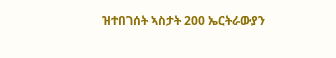ዝተበገሰት ኣስታት 200 ኤርትራውያን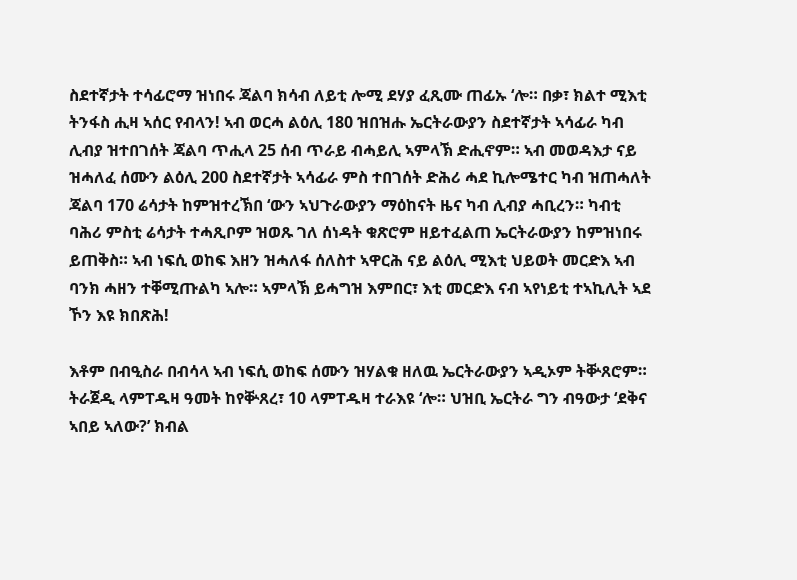ስደተኛታት ተሳፊሮማ ዝነበሩ ጃልባ ክሳብ ለይቲ ሎሚ ደሃያ ፈጺሙ ጠፊኡ ‘ሎ። በቃ፣ ክልተ ሚእቲ ትንፋስ ሒዛ ኣሰር የብላን! ኣብ ወርሓ ልዕሊ 180 ዝበዝሑ ኤርትራውያን ስደተኛታት ኣሳፊራ ካብ ሊብያ ዝተበገሰት ጃልባ ጥሒላ 25 ሰብ ጥራይ ብሓይሊ ኣምላኽ ድሒኖም። ኣብ መወዳእታ ናይ ዝሓለፈ ሰሙን ልዕሊ 200 ስደተኛታት ኣሳፊራ ምስ ተበገሰት ድሕሪ ሓደ ኪሎሜተር ካብ ዝጠሓለት ጃልባ 170 ሬሳታት ከምዝተረኽበ ‘ውን ኣህጉራውያን ማዕከናት ዜና ካብ ሊብያ ሓቢረን። ካብቲ ባሕሪ ምስቲ ሬሳታት ተሓጺቦም ዝወጹ ገለ ሰነዳት ቁጽሮም ዘይተፈልጠ ኤርትራውያን ከምዝነበሩ ይጠቅስ። ኣብ ነፍሲ ወከፍ እዘን ዝሓለፋ ሰለስተ ኣዋርሕ ናይ ልዕሊ ሚእቲ ህይወት መርድእ ኣብ ባንክ ሓዘን ተቐሚጡልካ ኣሎ። ኣምላኽ ይሓግዝ እምበር፣ እቲ መርድእ ናብ ኣየነይቲ ተኣኪሊት ኣደ ኾን እዩ ክበጽሕ!

እቶም በብዒስራ በብሳላ ኣብ ነፍሲ ወከፍ ሰሙን ዝሃልቁ ዘለዉ ኤርትራውያን ኣዲኦም ትቝጸሮም። ትራጀዲ ላምፐዱዛ ዓመት ከየቝጸረ፣ 10 ላምፐዱዛ ተራእዩ ‘ሎ። ህዝቢ ኤርትራ ግን ብዓውታ ‘ደቅና ኣበይ ኣለው?’ ክብል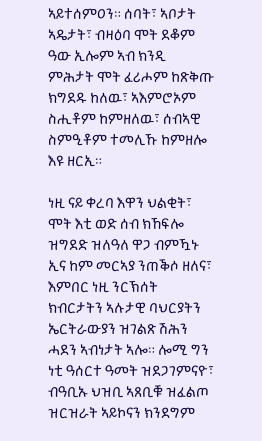ኣይተሰምዐን። ሰባት፣ ኣቦታት ኣዴታት፣ ብዛዕባ ሞት ደቆም ዓው ኢሎም ኣብ ክንዲ ምሕታት ሞት ፈሪሖም ከጽቅጡ ክግደዱ ከለዉ፣ ኣእምሮኦም ስሒቶም ከምዘለዉ፣ ሰብኣዊ ስምዒቶም ተመሊኹ ከምዘሎ እዩ ዘርኢ።

ነዚ ናይ ቀረባ እዋን ህልቂት፣ ሞት እቲ ወድ ሰብ ክኸፍሎ ዝግደድ ዝለዓለ ዋጋ ብምዃኑ ኢና ከም መርኣያ ንጠቕሶ ዘለና፣ እምበር ነዚ ንርኽሰት ክብርታትን ኣሉታዊ ባህርያትን ኤርትራውያን ዝገልጽ ሽሕን ሓደን ኣብነታት ኣሎ። ሎሚ ግን ነቲ ዓሰርተ ዓመት ዝደጋገምናዮ፣ ብዓቢኡ ህዝቢ ኣጸቢቑ ዝፈልጦ ዝርዝራት ኣይኮናን ክንደግም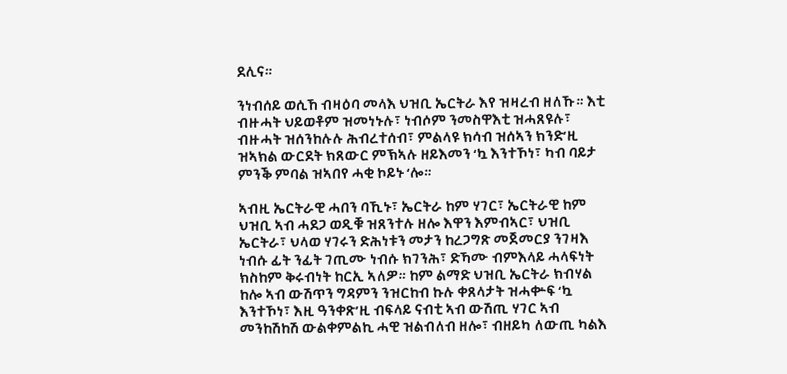ደሊና።

ንነብሰይ ወሲኸ ብዛዕባ መላእ ህዝቢ ኤርትራ እየ ዝዛረብ ዘለኹ። እቲ ብዙሓት ህይወቶም ዝመነኑሉ፣ ነብሶም ንመስዋእቲ ዝሓጸዩሉ፣ ብዙሓት ዝሰንከሉሉ ሕብረተሰብ፣ ምልላዩ ክሳብ ዝሰኣን ክንድ’ዚ ዝኣክል ውርደት ክጸውር ምኽኣሉ ዘይእመን ‘ኳ እንተኾነ፣ ካብ ባይታ ምንቕ ምባል ዝኣበየ ሓቂ ኮይኑ ‘ሎ።

ኣብዚ ኤርትራዊ ሓበን ባኺኑ፣ ኤርትራ ከም ሃገር፣ ኤርትራዊ ከም ህዝቢ ኣብ ሓደጋ ወዲቑ ዝጸንተሉ ዘሎ እዋን እምብኣር፣ ህዝቢ ኤርትራ፣ ህላወ ሃገሩን ድሕነቱን መታን ከረጋግጽ መጀመርያ ንገዛእ ነብሱ ፊት ንፊት ገጢሙ ነብሱ ክገንሕ፣ ድኻሙ ብምእላይ ሓላፍነት ክስከም ቅሩብነት ከርኢ ኣለዎ። ከም ልማድ ህዝቢ ኤርትራ ክብሃል ከሎ ኣብ ውሽጥን ግዳምን ንዝርከብ ኩሉ ቀጸላታት ዝሓቍፍ ‘ኳ እንተኾነ፣ እዚ ዓንቀጽ’ዚ ብፍላይ ናብቲ ኣብ ውሽጢ ሃገር ኣብ መንከሽከሽ ውልቀምልኪ ሓዊ ዝልብለብ ዘሎ፣ ብዘይካ ለውጢ ካልእ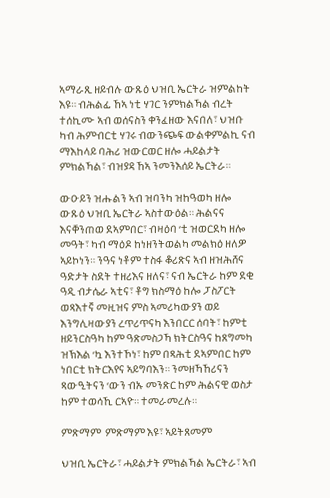ኣማራጺ ዘይብሉ ውጹዕ ህዝቢ ኤርትራ ዝምልከት እዩ። ብሕልፊ ኸኣ ነቲ ሃገር ንምክልኻል ብረት ተሰኪሙ ኣብ ወሰናስን ቀንፈዘው እናበለ፣ ህዝቡ ካብ ሕምብርቲ ሃገሩ ብውንጭፍ ውልቀምልኪ ናብ ማእከላይ ባሕሪ ዝውርወር ዘሎ ሓይልታት ምክልኻል፣ ብዝያዳ ኸኣ ንመንእሰይ ኤርትራ።

ውዑይን ዝሑልን ኣብ ዝባንካ ዝከዓወካ ዘሎ ውጹዕ ህዝቢ ኤርትራ ኣስተውዕል። ሕልናና እናቐንጠወ ደኣምበር፣ ብዛዕባ ‘ቲ ዝወርደካ ዘሎ መዓት፣ ካብ ማዕዶ ከነዘንትወልካ መልክዕ ዘለዎ ኣይኮነን። ንዓና ነቶም ተስፋ ቆሪጽና ኣብ ዘዝሕሸና ዓድታት ስደት ተዘሪእና ዘለና፣ ናብ ኤርትራ ከም ደቂ ዓዲ ብታሴራ ኣቲና፣ ቶግ ክስማዕ ከሎ ፓስፖርት ወጻእተኛ መዚዝና ምስ ኣመሪካውያን ወይ እንግሊዛውያን ረጥሪጥናካ እንበርር ሰባት፣ ከምቲ ዘይንርስዓካ ከም ዓጽመስጋኻ ክትርስዓና ከጸግመካ ዝኽእል ‘ኳ እንተኾነ፣ ከም በጻሕቲ ደኣምበር ከም ነበርቲ ክትርእየና ኣይግባእን። ንመዘኻኸሪናን ጻውዒትናን ‘ውን ብኡ መንጽር ከም ሕልናዊ ወስታ ከም ተወሳኺ ርኣዮ። ተመራመረሉ።

ምጽማም  ምጽማም እዩ፣ ኣይትጸመም

ህዝቢ ኤርትራ፣ ሓይልታት ምክልኻል ኤርትራ፣ ኣብ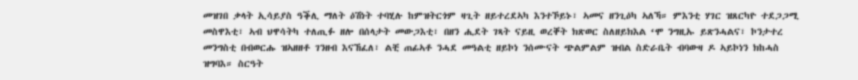መዝገበ ቃላት ኢሳይያስ ዓቕሊ ማለት ዕሽነት ተባሂሉ ከምዝትርጎም ዛጊት ዘይተረደኣካ እንተኾይኑ፣ ኣመና ዘንጊዕካ ኣለኻ። ምእንቲ ሃገር ዝጸርካዮ ተደጋጋሚ መስዋእቲ፣ ኣብ ህዋሳትካ ተለጢፉ ዘሎ በሰላታት መውጋእቲ፣ በዘን ሒደት ገጻት ናይዚ ወረቐት ክጽወር ስለዘይክእል ‘ሞ ንግዚኡ ይጽንሓልና፣ ኮንታተረ መንግስቲ በብወርሑ ዝኣዘዘቶ ገንዘብ እናኸፈለ፣ ልቺ ጠፊኣቶ ንሓደ መዓልቲ ዘይኮነ ንሰሙናት ጭልምልም ዝብል ስድራቤት ብባውዛ ዶ ኣይኮነን ክከሓስ ዝግባእ። ስርዓት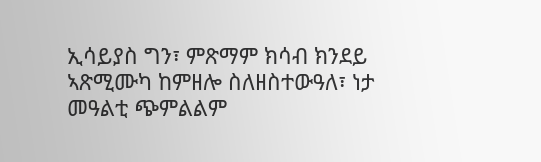ኢሳይያስ ግን፣ ምጽማም ክሳብ ክንደይ ኣጽሚሙካ ከምዘሎ ስለዘስተውዓለ፣ ነታ መዓልቲ ጭምልልም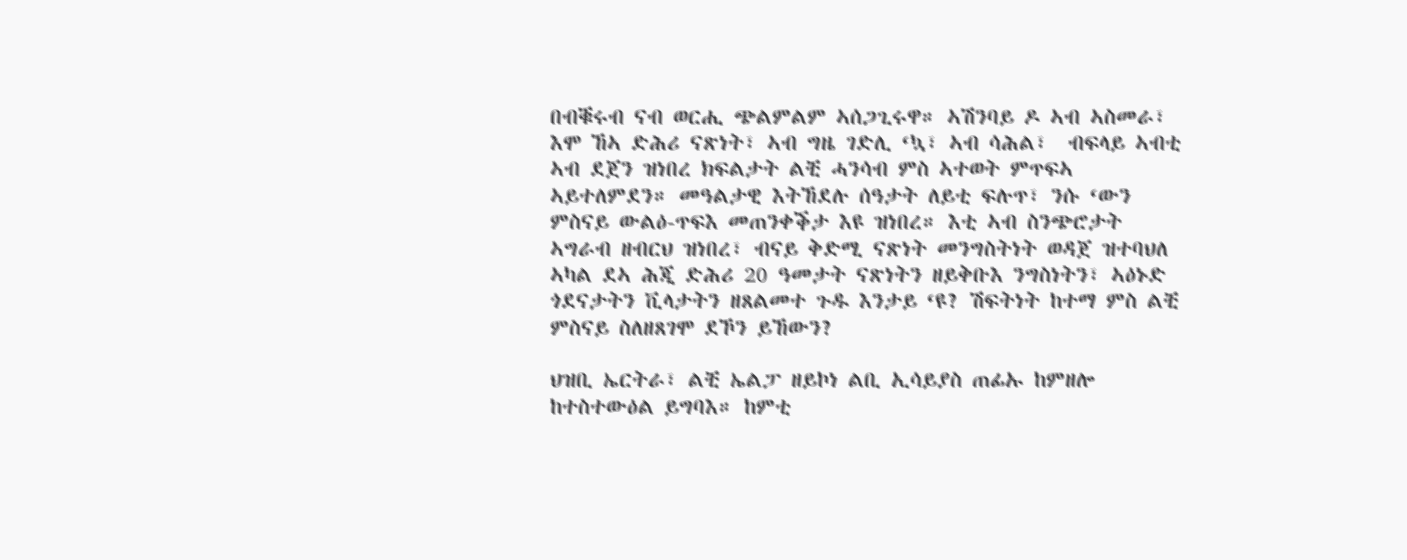በብቑሩብ ናብ ወርሒ ጭልምልም ኣሰጋጊሩዋ። ኣሽንባይ ዶ ኣብ ኣስመራ፣ እሞ ኸኣ ድሕሪ ናጽነት፣ ኣብ ግዜ ገድሊ ‘ኳ፣ ኣብ ሳሕል፣  ብፍላይ ኣብቲ ኣብ ደጀን ዝነበረ ክፍልታት ልቺ ሓንሳብ ምስ ኣተወት ምጥፍኣ ኣይተለምደን። መዓልታዊ እትኸደሉ ሰዓታት ለይቲ ፍሉጥ፣ ንሱ ‘ውን ምስናይ ውልዕ-ጥፍእ መጠንቀቕታ እዩ ዝነበረ። እቲ ኣብ ስንጭሮታት ኣግራብ ዘብርህ ዝነበረ፣ ብናይ ቅድሚ ናጽነት መንግስትነት ወዳጀ ዝተባህለ ኣካል ደኣ ሕጂ ድሕሪ 20 ዓመታት ናጽነትን ዘይቅቡእ ንግስነትን፣ ኣዕኑድ ጎደናታትን ቪላታትን ዘጸልመተ ጉዱ እንታይ ‘ዩ? ሽፍትነት ከተማ ምስ ልቺ ምስናይ ስለዘጸገሞ ደኾን ይኸውን?

ህዝቢ ኤርትራ፣ ልቺ ኤልፓ ዘይኮነ ልቢ ኢሳይያስ ጠፊኡ ከምዘሎ ከተስተውዕል ይግባእ። ከምቲ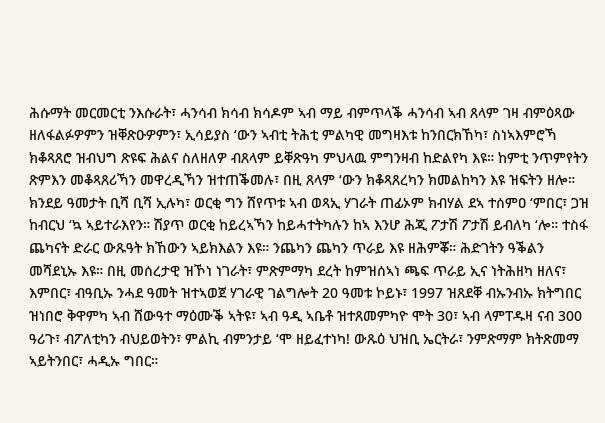ሕሱማት መርመርቲ ንእሱራት፣ ሓንሳብ ክሳብ ክሳዶም ኣብ ማይ ብምጥላቕ ሓንሳብ ኣብ ጸላም ገዛ ብምዕጻው ዘለፋልፉዎምን ዝቐጽዑዎምን፣ ኢሳይያስ ‘ውን ኣብቲ ትሕቲ ምልካዊ መግዛእቱ ከንበርክኸካ፣ ስነኣእምሮኻ ክቆጻጸሮ ዝብህግ ጽዩፍ ሕልና ስለዘለዎ ብጸላም ይቐጽዓካ ምህላዉ ምግንዛብ ከድልየካ እዩ። ከምቲ ንጥምየትን ጽምእን መቆጻጸሪኻን መዋረዲኻን ዝተጠቕመሉ፣ በዚ ጸላም ‘ውን ክቆጻጸረካን ክመልከካን እዩ ዝፍትን ዘሎ። ክንደይ ዓመታት ቢሻ ቢሻ ኢሉካ፣ ወርቂ ግን ሸየጥቱ ኣብ ወጻኢ ሃገራት ጠፊኦም ክብሃል ደኣ ተሰምዐ ‘ምበር፣ ጋዝ ከብርህ ‘ኳ ኣይተራእየን። ሽያጥ ወርቂ ከይረኣኻን ከይሓተትካሉን ከኣ እንሆ ሕጂ ፖታሽ ፖታሽ ይብለካ ‘ሎ። ተስፋ ጨካናት ድራር ውጹዓት ክኸውን ኣይክእልን እዩ። ንጨካን ጨካን ጥራይ እዩ ዘሕምቖ። ሕድገትን ዓቕልን መሻደኒኡ እዩ። በዚ መሰረታዊ ዝኾነ ነገራት፣ ምጽምማካ ደረት ከምዝሰኣነ ጫፍ ጥራይ ኢና ነትሕዘካ ዘለና፣ እምበር፣ ብዓቢኡ ንሓደ ዓመት ዝተኣወጀ ሃገራዊ ገልግሎት 20 ዓመቱ ኮይኑ፣ 1997 ዝጸደቐ ብኡንብኡ ክትግበር ዝነበሮ ቅዋምካ ኣብ ሸውዓተ ማዕሙቕ ኣትዩ፣ ኣብ ዓዲ ኣቤቶ ዝተጸመምካዮ ሞት 30፣ ኣብ ላምፐዱዛ ናብ 300 ዓሪጉ፣ ብፖለቲካን ብህይወትን፣ ምልኪ ብምንታይ ‘ሞ ዘይፈተነካ! ውጹዕ ህዝቢ ኤርትራ፣ ንምጽማም ክትጽመማ ኣይትንበር፣ ሓዲኡ ግበር።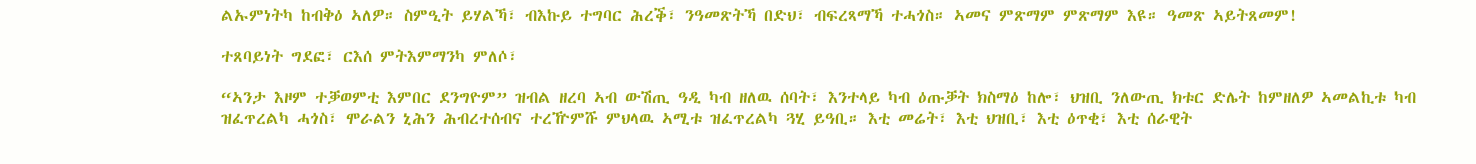ልኡምነትካ ከብቅዕ ኣለዎ። ስምዒት ይሃልኻ፣ ብእኩይ ተግባር ሕረቕ፣ ንዓመጽትኻ በድህ፣ ብፍረጻማኻ ተሓጎስ። ኣመና ምጽማም ምጽማም እዩ። ዓመጽ ኣይትጸመም!

ተጸባይነት ግደፎ፣ ርእሰ ምትእምማንካ ምለሶ፣

“ኣንታ እዞም ተቓወምቲ እምበር ደንግዮም” ዝብል ዘረባ ኣብ ውሽጢ ዓዲ ካብ ዘለዉ ሰባት፣ እንተላይ ካብ ዕጡቓት ክስማዕ ከሎ፣ ህዝቢ ንለውጢ ክቱር ድሌት ከምዘለዎ ኣመልኪቱ ካብ ዝፈጥረልካ ሓጎስ፣ ሞራልን ኒሕን ሕብረተሰብና ተረዅምሹ ምህላዉ ኣሚቱ ዝፈጥረልካ ጓሂ ይዓቢ። እቲ መሬት፣ እቲ ህዝቢ፣ እቲ ዕጥቂ፣ እቲ ሰራዊት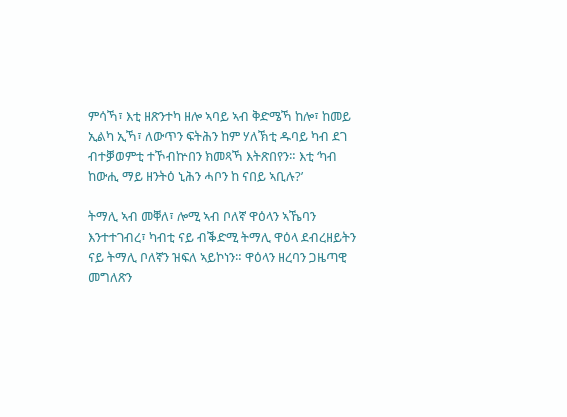ምሳኻ፣ እቲ ዘጽንተካ ዘሎ ኣባይ ኣብ ቅድሜኻ ከሎ፣ ከመይ ኢልካ ኢኻ፣ ለውጥን ፍትሕን ከም ሃለኽቲ ዱባይ ካብ ደገ ብተቓወምቲ ተኾብኵበን ክመጻኻ እትጽበየን። እቲ ‘ካብ ከውሒ ማይ ዘንትዕ ኒሕን ሓቦን ከ ናበይ ኣቢሉ?’

ትማሊ ኣብ መቐለ፣ ሎሚ ኣብ ቦለኛ ዋዕላን ኣኼባን እንተተገብረ፣ ካብቲ ናይ ብቕድሚ ትማሊ ዋዕላ ደብረዘይትን ናይ ትማሊ ቦለኛን ዝፍለ ኣይኮነን። ዋዕላን ዘረባን ጋዜጣዊ መግለጽን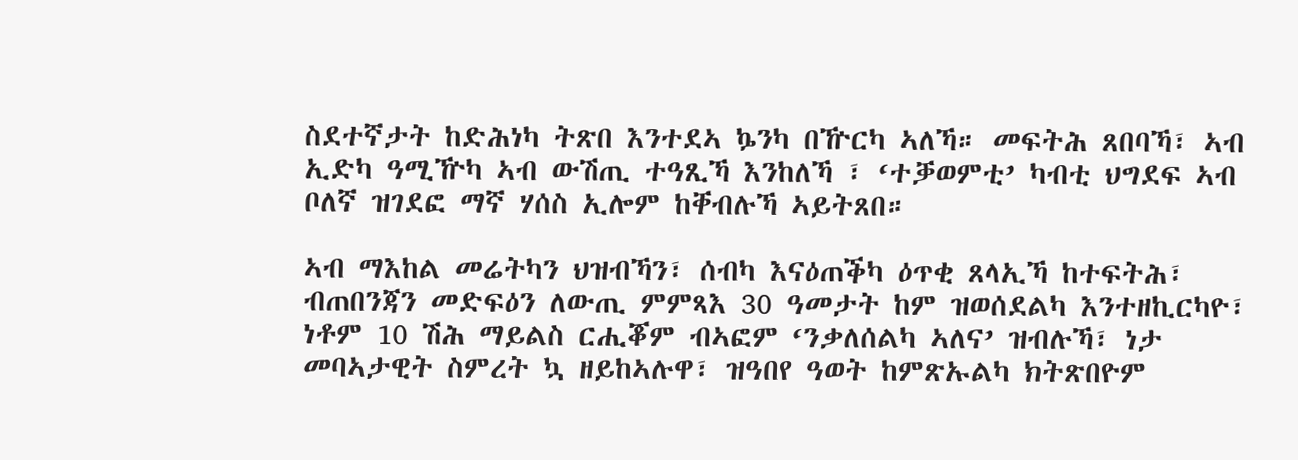ስደተኛታት ከድሕነካ ትጽበ እንተደኣ ኴንካ በዅርካ ኣለኻ። መፍትሕ ጸበባኻ፣ ኣብ ኢድካ ዓሚዅካ ኣብ ውሽጢ ተዓጺኻ እንከለኻ ፣ ‘ተቓወምቲ’ ካብቲ ህግደፍ ኣብ ቦለኛ ዝገደፎ ማኛ ሃሰስ ኢሎም ከቐብሉኻ ኣይትጸበ።

ኣብ ማእከል መሬትካን ህዝብኻን፣ ሰብካ እናዕጠቕካ ዕጥቂ ጸላኢኻ ከተፍትሕ፣ ብጠበንጃን መድፍዕን ለውጢ ምምጻእ 30 ዓመታት ከም ዝወሰደልካ እንተዘኪርካዮ፣ ነቶም 10 ሽሕ ማይልስ ርሒቖም ብኣፎም ‘ንቃለሰልካ ኣለና’ ዝብሉኻ፣ ነታ መባኣታዊት ስምረት ኳ ዘይከኣሉዋ፣ ዝዓበየ ዓወት ከምጽኡልካ ክትጽበዮም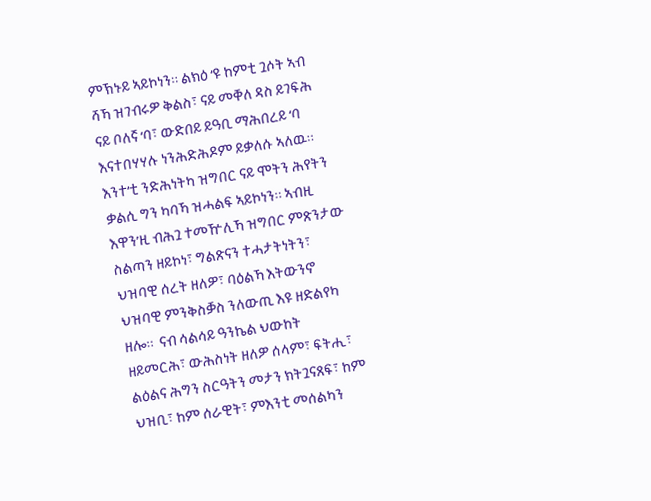ምኽኑይ ኣይኮነን። ልክዕ ‘ዩ ከምቲ ጓሶት ኣብ ሻኻ ዝገብሩዎ ቅልስ፣ ናይ መቐለ ዳስ ይገፍሕ ናይ ቦለኛ ‘ባ፣ ውድበይ ይዓቢ ማሕበረይ ‘ባ እናተበሃሃሉ ነንሕድሕዶም ይቃለሱ ኣለዉ። እንተ‘ቲ ንድሕነትካ ዝግበር ናይ ሞትን ሕየትን ቃልሲ ግን ካባኻ ዝሓልፍ ኣይኮነን። ኣብዚ እዋን’ዚ ብሕጓ ተመዅሊኻ ዝግበር ምጽንታው ስልጣን ዘይኮነ፣ ግልጽናን ተሓታትነትን፣ ህዝባዊ ሰረት ዘለዎ፣ ባዕልኻ እትውንኖ ህዝባዊ ምንቅስቓስ ንለውጢ እዩ ዘድልየካ ዘሎ።  ናብ ሳልሳይ ዓንኬል ህውከት ዘይመርሕ፣ ውሕስነት ዘለዎ ሰላም፣ ፍትሒ፣ ልዕልና ሕግን ስርዓትን መታን ክትጓናጸፍ፣ ከም ህዝቢ፣ ከም ሰራዊት፣ ምእንቲ መሰልካን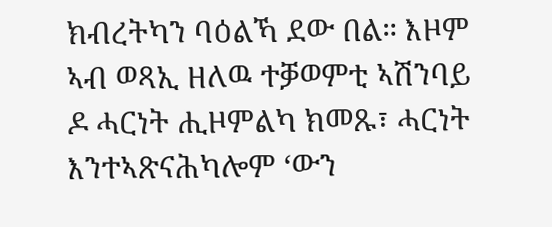ክብረትካን ባዕልኻ ደው በል። እዞም ኣብ ወጻኢ ዘለዉ ተቓወምቲ ኣሽንባይ ዶ ሓርነት ሒዞምልካ ክመጹ፣ ሓርነት እንተኣጽናሕካሎም ‘ውን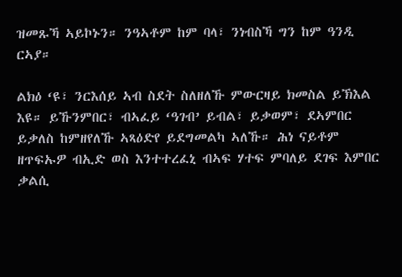ዝመጹኻ ኣይኮኑን። ንዓኣቶም ከም ባላ፣ ንነብስኻ ግን ከም ዓንዲ ርኣያ።

ልክዕ ‘ዩ፣ ንርእሰይ ኣብ ስደት ስለዘለኹ ምውርዛይ ክመስል ይኽእል እዩ። ይኹንምበር፣ ብኣፈይ ‘ዓገብ’ ይብል፣ ይቃወም፣ ደኣምበር ይቃለስ ከምዘየለኹ ኣጻዕድየ ይደግመልካ ኣለኹ። ሕነ ናይቶም ዘጥፍኡዎ ብኢድ ወስ እንተተረፈኒ ብኣፍ ሃተፍ ምባለይ ደገፍ እምበር ቃልሲ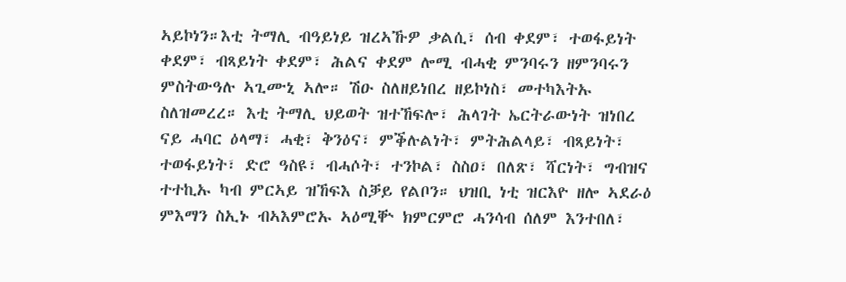ኣይኮነን።እቲ ትማሊ ብዓይነይ ዝረኣኹዎ ቃልሲ፣ ሰብ ቀደም፣ ተወፋይነት ቀደም፣ ብጻይነት ቀደም፣ ሕልና ቀደም ሎሚ ብሓቂ ምንባሩን ዘምንባሩን ምስትውዓሉ ኣጊሙኒ ኣሎ። ሽዑ ስለዘይነበረ ዘይኮነስ፣ መተካእትኡ ስለዝመረረ። እቲ ትማሊ ህይወት ዝተኸፍሎ፣ ሕላገት ኤርትራውነት ዝነበረ ናይ ሓባር ዕላማ፣ ሓቂ፣ ቅንዕና፣ ምቕሉልነት፣ ምትሕልላይ፣ ብጻይነት፣ ተወፋይነት፣ ድሮ ዓስዩ፣ ብሓሶት፣ ተንኮል፣ ስስዐ፣ በለጽ፣ ሻርነት፣ ግብዝና ተተኪኡ ካብ ምርኣይ ዝኸፍእ ስቓይ የልቦን። ህዝቢ ነቲ ዝርእዮ ዘሎ ኣደራዕ ምእማን ስኢኑ ብኣእምሮኡ ኣዕሚቝ ክምርምሮ ሓንሳብ ሰለም እንተበለ፣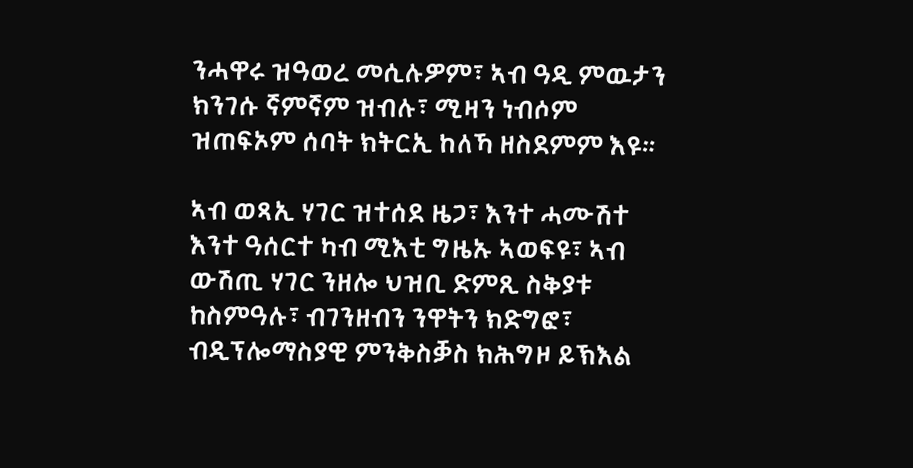ንሓዋሩ ዝዓወረ መሲሉዎም፣ ኣብ ዓዲ ምዉታን ክንገሱ ኛምኛም ዝብሉ፣ ሚዛን ነብሶም ዝጠፍኦም ሰባት ክትርኢ ከለኻ ዘስደምም እዩ።

ኣብ ወጻኢ ሃገር ዝተሰደ ዜጋ፣ እንተ ሓሙሽተ እንተ ዓሰርተ ካብ ሚእቲ ግዜኡ ኣወፍዩ፣ ኣብ ውሽጢ ሃገር ንዘሎ ህዝቢ ድምጺ ስቅያቱ ከስምዓሉ፣ ብገንዘብን ንዋትን ክድግፎ፣ ብዲፕሎማስያዊ ምንቅስቓስ ክሕግዞ ይኽእል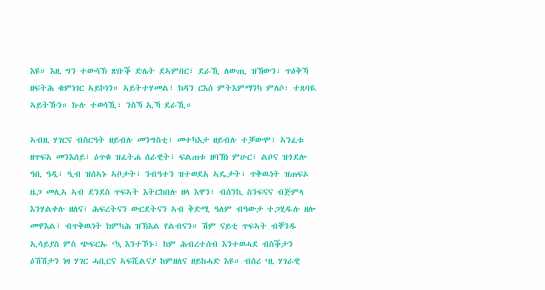እዩ። እዚ ግን ተውሳኽ ጽቡቕ ድሌት ደኣምበር፣ ደራኺ ለውጢ ዝኸውን፣ ጥዕቅኻ ዘፍትሕ ቁምነገር ኣይኮነን። ኣይትተሃመል፣ ክዳን ርእሰ ምትእምማንካ ምለሶ፣ ተጸባዪ ኣይትኹን። ኩሉ ተወሳኺ፣ ንስኻ ኢኻ ደራኺ።

ኣብዚ ሃገርና ብስርዓት ዘይብሉ መንግስቲ፣ መተካእታ ዘይብሉ ተቓውሞ፣ ኣንፈቱ ዘጥፍአ መንእሰይ፣ ዕጥቁ ዝፈትሐ ሰራዊት፣ ፍልጠቱ ዘባኸነ ምሁር፣ ልቦና ዝጎደሎ ዓቢ ዓዲ፣ ዒብ ዝሰኣኑ ኣቦታት፣ ንብዓተን ዝተወደአ ኣዴታት፣ ጥቅዉነት ዝጠፍኦ ዜጋ መሊኣ ኣብ ደንደስ ጥፍኣት እትርከበሉ ዘላ እዋን፣ ብሰንኪ ስንፍናና ብጅምላ እንሃልቀሉ ዘለና፣ ሕፍረትናን ውርደትናን ኣብ ቅድሚ ዓለም ብዓውታ ተጋሂዱሉ ዘሎ መዋእል፣ ብጥቅዉነት ክምካሕ ዝኽእል የልብናን። ሽም ናይቲ ጥፍኣት ብቐንዱ ኢሳይያስ ምስ ጭፍርኡ ‘ኳ እንተኾኑ፣ ከም ሕብረተሰብ እንተወሓደ ብስቕታን ዕሽሽታን ነዛ ሃገር ሓቢርና ኣፍሺልናያ ከምዘለና ዘይከሓድ እዩ። ብሰሪ ‘ዚ ሃገራዊ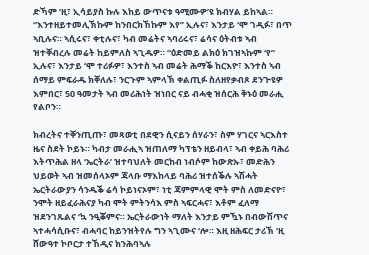ድኻም ‘ዚ፣ ኢሳይያስ ኩሉ እከይ ውጥናቱ ዓሚሙዎ’ዩ ክብሃል ይከኣል። “እንተዘይተመሊኽኩም ከንበርክኸኩም እየ” ኢሉና፣ እንታይ ‘ሞ ገዲፉ፣ በጥ ኣቢሉና። ኣሲሩና፣ ቀቲሉና፣ ካብ መሬትና ኣባሪሩና፣ ሬሳና ዕትብቱ ኣብ ዝተቐብረሉ መሬት ከይምለስ ኣጊዱዎ። “ዕድመይ ልክዕ ክገዝኣኩም ‘የ” ኢሉና፣ እንታይ ‘ሞ ተሪፉዎ፣ እንተስ ኣብ መሬት ሕማቕ ከርእዮ፣ እንተስ ኣብ ሰማይ ምፍራዱ ክቐለሉ፣ ንርጉም ኣምላኽ ቀልጢፉ ስለዘየቃብጾ ደንጕዩዎ እምበር፣ 50 ዓመታት ኣብ መሪሕነት ዝነበር ናይ ብሓቂ ዝሰርሕ ቅኑዕ መራሒ የልቦን።

ክብረትና ተቐንጢጡ፣ መጻወቲ በደዊን ሲናይን ሰሃራን፣ ስም ሃገርና ኣርእስተ ዜና ስደት ኮይኑ። ካብታ መራሒኣ ዝጠለማ ካፕቴን ዘይብላ፣ ኣብ ቀይሕ ባሕሪ እትጥሕል ዘላ ‘ኤርትራ’ ዝተባህለት መርከብ ነብሶም ከውጽኡ፣ መድሕን ህይወት ኣብ ዝመሰላኦም ጃላቡ ማእከላይ ባሕሪ ዝተሰቕሉ ኣሽሓት ኤርትራውያን ሳንዱቕ ሬሳ ኮይነናኦም፣ ነቲ ጃምምላዊ ሞት ምስ ለመድናዮ፣ ንሞት ዘይፈራሕናያ ካብ ሞት ምትንሳእ ምስ ኣፍርሓና፣ እቶም ፈለማ ዝደንገጹልና ‘ኳ ንዒቖምና። ኤርትራውነት ማለት እንታይ ምዃኑ በብውሽጥና ኣተሓሳሲቡና፣ ብሓባር ከይንዝትየሉ ግን ኣጊሙና ‘ሎ። እዚ ዘሕፍር ታሪኽ ‘ዚ ሸውዓተ ኮቦርታ ተኸዲና ክንሕባኣሉ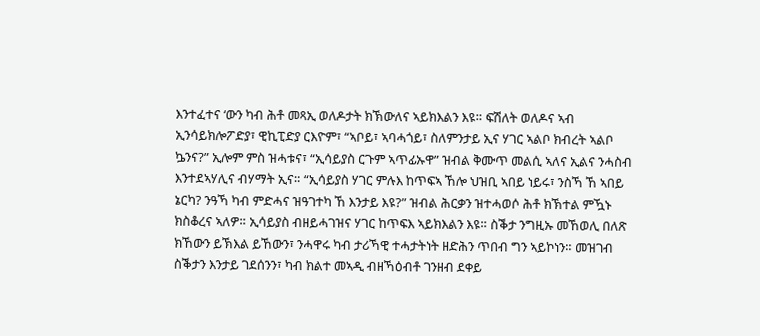እንተፈተና ‘ውን ካብ ሕቶ መጻኢ ወለዶታት ክኽውለና ኣይክእልን እዩ። ፍሽለት ወለዶና ኣብ ኢንሳይክሎፖድያ፣ ዊኪፒድያ ርእዮም፣ “ኣቦይ፣ ኣባሓጎይ፣ ስለምንታይ ኢና ሃገር ኣልቦ ክብረት ኣልቦ ኴንና?” ኢሎም ምስ ዝሓቱና፣ “ኢሳይያስ ርጉም ኣጥፊኡዋ” ዝብል ቅሙጥ መልሲ ኣለና ኢልና ንሓስብ እንተደኣሃሊና ብሃማት ኢና። “ኢሳይያስ ሃገር ምሉእ ከጥፍኣ ኸሎ ህዝቢ ኣበይ ነይሩ፣ ንስኻ ኸ ኣበይ ኔርካ? ንዓኻ ካብ ምድሓና ዝዓገተካ ኸ እንታይ እዩ?” ዝብል ሕርቃን ዝተሓወሶ ሕቶ ክኽተል ምዃኑ ክስቆረና ኣለዎ። ኢሳይያስ ብዘይሓገዝና ሃገር ከጥፍእ ኣይክእልን እዩ። ስቕታ ንግዚኡ መኸወሊ በለጽ ክኸውን ይኽእል ይኸውን፣ ንሓዋሩ ካብ ታሪኻዊ ተሓታትነት ዘድሕን ጥበብ ግን ኣይኮነን። መዝገብ ስቕታን እንታይ ገደሰንን፣ ካብ ክልተ መኣዲ ብዘኻዕብቶ ገንዘብ ደቀይ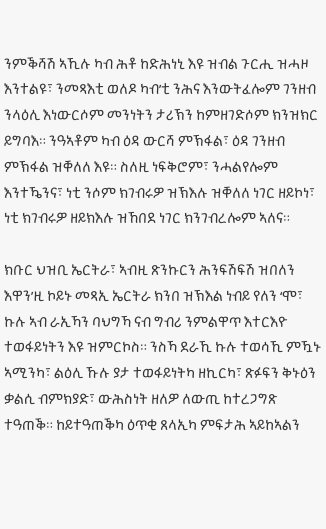ንምቕሻሽ ኣኺሉ ካብ ሕቶ ከድሕነኒ እዩ ዝብል ጉርሒ ዝሓዞ እንተልዩ፣ ንመጻእቲ ወለዶ ካብ’ቲ ንሕና እንውትፈሎም ገንዘብ ንላዕሊ እነውርሶም መንነትን ታሪኽን ከምዘገድሶም ክንዝክር ይግባእ። ንዓኣቶም ካብ ዕዳ ውርሻ ምኽፋል፣ ዕዳ ገንዘብ ምኽፋል ዝቐለለ እዩ። ስለዚ ነፍቅሮም፣ ንሓልየሎም እንተዄንና፣ ነቲ ንሶም ክገብሩዎ ዝኽእሉ ዝቐለለ ነገር ዘይኮነ፣ ነቲ ክገብሩዎ ዘይክእሉ ዝኸበደ ነገር ክንገብረሎም ኣለና።

ክቡር ህዝቢ ኤርትራ፣ ኣብዚ ጽንኩርን ሕንፍሽፍሽ ዝበለን እዋን’ዚ ኮይኑ መጻኢ ኤርትራ ክንበ ዝኽእል ነብይ የለን ‘ሞ፣  ኩሉ ኣብ ራኢኻን ባህግኻ ናብ ግብሪ ንምልዋጥ እተርእዮ ተወፋይነትን እዩ ዝምርኮስ። ንስኻ ደራኺ ኩሉ ተወሳኺ ምዃኑ ኣሚንካ፣ ልዕሊ ኹሉ ያታ ተወፋይነትካ ዘኪርካ፣ ጽፉፍን ቅኑዕን ቃልሲ ብምክያድ፣ ውሕስነት ዘለዎ ለውጢ ከተረጋግጽ ተዓጠቕ። ከይተዓጠቕካ ዕጥቂ ጸላኢካ ምፍታሕ ኣይከኣልን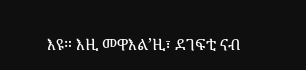እዩ። እዚ መዋእል’ዚ፣ ደገፍቲ ናብ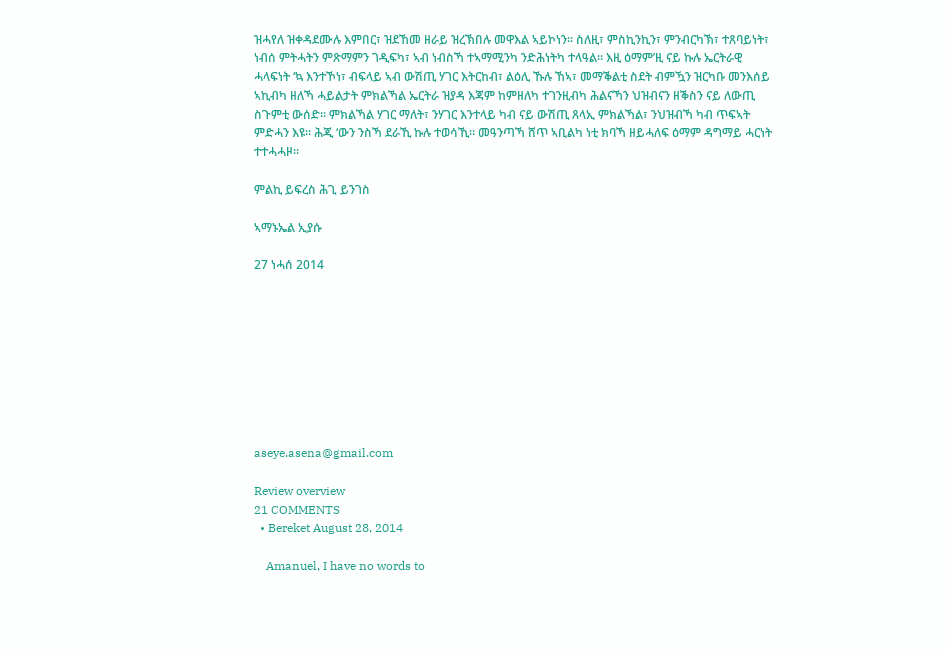ዝሓየለ ዝቀዳደሙሉ እምበር፣ ዝደኸመ ዘራይ ዝረኽበሉ መዋእል ኣይኮነን። ስለዚ፣ ምስኪንኪን፣ ምንብርካኽ፣ ተጸባይነት፣ ነብሰ ምትሓትን ምጽማምን ገዲፍካ፣ ኣብ ነብስኻ ተኣማሚንካ ንድሕነትካ ተላዓል። እዚ ዕማም’ዚ ናይ ኩሉ ኤርትራዊ ሓላፍነት ‘ኳ እንተኾነ፣ ብፍላይ ኣብ ውሽጢ ሃገር እትርከብ፣ ልዕሊ ኹሉ ኸኣ፣ መማቕልቲ ስደት ብምዃን ዝርካቡ መንእሰይ ኣኪብካ ዘለኻ ሓይልታት ምክልኻል ኤርትራ ዝያዳ እጃም ከምዘለካ ተገንዚብካ ሕልናኻን ህዝብናን ዘቕስን ናይ ለውጢ ስጉምቲ ውሰድ። ምክልኻል ሃገር ማለት፣ ንሃገር እንተላይ ካብ ናይ ውሽጢ ጸላኢ ምክልኻል፣ ንህዝብኻ ካብ ጥፍኣት ምድሓን እዩ። ሕጂ ‘ውን ንስኻ ደራኺ ኩሉ ተወሳኺ። መዓንጣኻ ሸጥ ኣቢልካ ነቲ ክባኻ ዘይሓለፍ ዕማም ዳግማይ ሓርነት ተተሓሓዞ።

ምልኪ ይፍረስ ሕጊ ይንገስ

ኣማኑኤል ኢያሱ

27 ነሓሰ 2014









aseye.asena@gmail.com

Review overview
21 COMMENTS
  • Bereket August 28, 2014

    Amanuel, I have no words to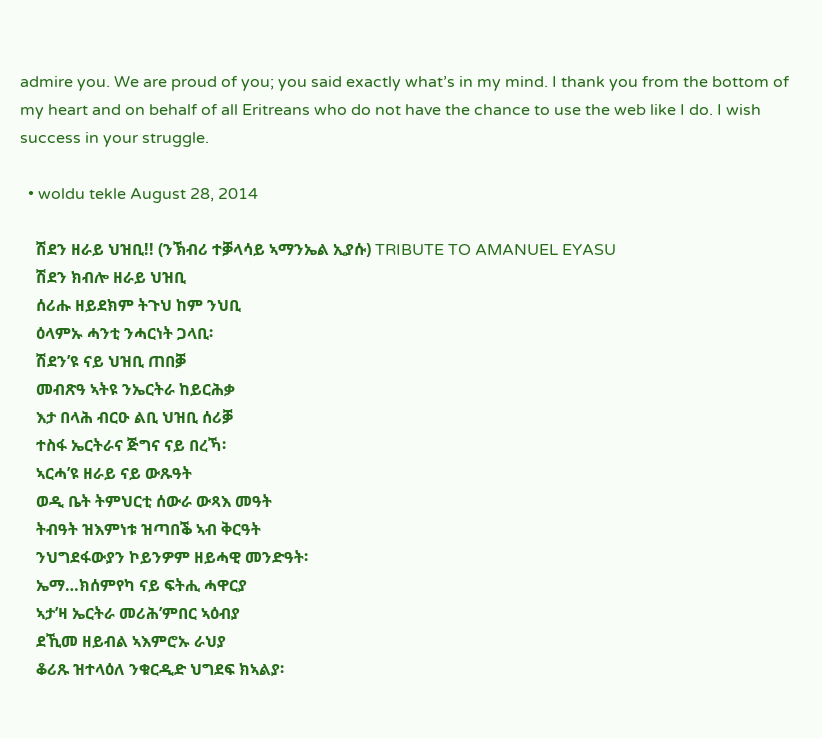admire you. We are proud of you; you said exactly what’s in my mind. I thank you from the bottom of my heart and on behalf of all Eritreans who do not have the chance to use the web like I do. I wish success in your struggle.

  • woldu tekle August 28, 2014

    ሽደን ዘራይ ህዝቢ!! (ንኽብሪ ተቓላሳይ ኣማንኤል ኢያሱ) TRIBUTE TO AMANUEL EYASU
    ሽደን ክብሎ ዘራይ ህዝቢ
    ሰሪሑ ዘይደክም ትጉህ ከም ንህቢ
    ዕላምኡ ሓንቲ ንሓርነት ጋላቢ፡
    ሽደን’ዩ ናይ ህዝቢ ጠበቓ
    መብጽዓ ኣትዩ ንኤርትራ ከይርሕቃ
    እታ በላሕ ብርዑ ልቢ ህዝቢ ሰሪቓ
    ተስፋ ኤርትራና ጅግና ናይ በረኻ፡
    ኣርሓ’ዩ ዘራይ ናይ ውጹዓት
    ወዲ ቤት ትምህርቲ ሰውራ ውጻእ መዓት
    ትብዓት ዝእምነቱ ዝጣበቕ ኣብ ቅርዓት
    ንህግደፋውያን ኮይንዎም ዘይሓዊ መንድዓት፡
    ኤማ…ክሰምየካ ናይ ፍትሒ ሓዋርያ
    ኣታ’ዛ ኤርትራ መሪሕ’ምበር ኣዕብያ
    ደኺመ ዘይብል ኣእምሮኡ ራህያ
    ቆሪጹ ዝተላዕለ ንቁርዲድ ህግደፍ ክኣልያ፡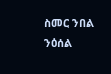ስመር ንበል ንዕሰል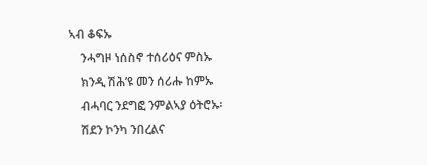ኣብ ቆፍኡ
    ንሓግዞ ነሰስኖ ተሰሪዕና ምስኡ
    ክንዲ ሽሕ’ዩ መን ሰሪሑ ከምኡ
    ብሓባር ንደግፎ ንምልኣያ ዕትሮኡ፡
    ሽደን ኮንካ ንበረልና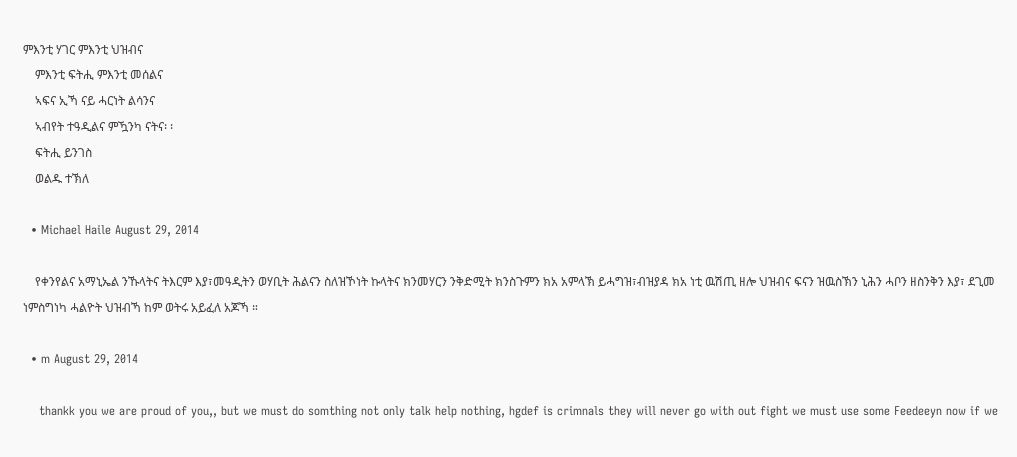ምእንቲ ሃገር ምእንቲ ህዝብና
    ምእንቲ ፍትሒ ምእንቲ መሰልና
    ኣፍና ኢኻ ናይ ሓርነት ልሳንና
    ኣብየት ተዓዲልና ምዃንካ ናትና፡ ፡
    ፍትሒ ይንገስ
    ወልዱ ተኽለ

  • Michael Haile August 29, 2014

    የቀንየልና አማኒኤል ንኹላትና ትእርም እያ፣መዓዲትን ወሃቢት ሕልናን ስለዝኾነት ኩላትና ክንመሃርን ንቅድሚት ክንስጉምን ክአ አምላኽ ይሓግዝ፣ብዝያዳ ክአ ነቲ ዉሽጢ ዘሎ ህዝብና ፍናን ዝዉስኽን ኒሕን ሓቦን ዘስንቅን እያ፣ ደጊመ ነምስግነካ ሓልዮት ህዝብኻ ከም ወትሩ አይፈለ አጆኻ ።

  • m August 29, 2014

    thankk you we are proud of you,, but we must do somthing not only talk help nothing, hgdef is crimnals they will never go with out fight we must use some Feedeeyn now if we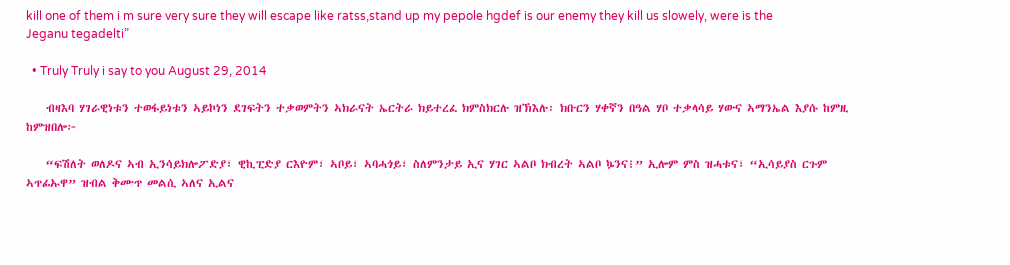kill one of them i m sure very sure they will escape like ratss,stand up my pepole hgdef is our enemy they kill us slowely, were is the Jeganu tegadelti”

  • Truly Truly i say to you August 29, 2014

    ብዛእባ ሃገራዊነቱን ተወፋይነቱን ኣይኮነን ደገፍትን ተቃወምትን ኣክራናት ኤርትራ ክይተረፈ ክምስክርሉ ዝኽእሉ፡ ክቡርን ሃቀኛን በዓል ሃቦ ተቃላሳይ ሃውና ኣማንኤል እያሱ ከምዚ ከምዝበሎ፦

    “ፍሽለት ወለዶና ኣብ ኢንሳይክሎፖድያ፣ ዊኪፒድያ ርእዮም፣ ኣቦይ፣ ኣባሓጎይ፣ ስለምንታይ ኢና ሃገር ኣልቦ ክብረት ኣልቦ ኴንና፧” ኢሎም ምስ ዝሓቱና፣ “ኢሳይያስ ርጉም ኣጥፊኡዋ” ዝብል ቅሙጥ መልሲ ኣለና ኢልና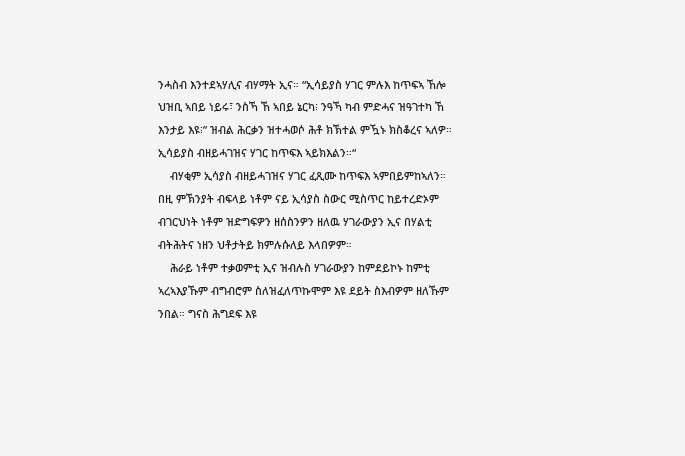ንሓስብ እንተደኣሃሊና ብሃማት ኢና። “ኢሳይያስ ሃገር ምሉእ ከጥፍኣ ኸሎ ህዝቢ ኣበይ ነይሩ፣ ንስኻ ኸ ኣበይ ኔርካ፧ ንዓኻ ካብ ምድሓና ዝዓገተካ ኸ እንታይ እዩ፧” ዝብል ሕርቃን ዝተሓወሶ ሕቶ ክኽተል ምዃኑ ክስቆረና ኣለዎ። ኢሳይያስ ብዘይሓገዝና ሃገር ከጥፍእ ኣይክእልን።“
    ብሃቂም ኢሳያስ ብዘይሓገዝና ሃገር ፈጺሙ ከጥፍእ ኣምበይምከኣለን። በዚ ምኽንያት ብፍላይ ነቶም ናይ ኢሳያስ ስውር ሚስጥር ከይተረድኦም ብገርህነት ነቶም ዝድግፍዎን ዘሰስንዎን ዘለዉ ሃገራውያን ኢና በሃልቲ ብትሕትና ነዘን ህቶታትይ ክምሉሱለይ እላበዎም።
    ሕራይ ነቶም ተቃወምቲ ኢና ዝብሉስ ሃገራውያን ከምደይኮኑ ከምቲ ኣረኣእያኹም ብግብሮም ስለዝፈለጥኩሞም እዩ ደይት ስእብዎም ዘለኹም ንበል። ግናስ ሕግደፍ እዩ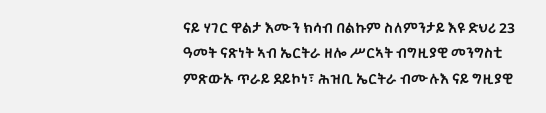ናይ ሃገር ዋልታ እሙን ክሳብ በልኩም ስለምንታይ እዩ ድህሪ 23 ዓመት ናጽነት ኣብ ኤርትራ ዘሎ ሥርኣት ብግዚያዊ መንግስቲ ምጽውኡ ጥራይ ደይኮነ፣ ሕዝቢ ኤርትራ ብሙሉእ ናይ ግዚያዊ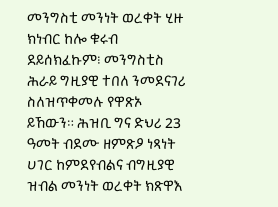መንግስቲ መንነት ወረቀት ሂዙ ክነብር ከሎ ቁሩብ ደይሰክፈኩም፧ መንግስቲስ ሕራይ ግዚያዊ ተበለ ንመደናገሪ ስለዝጥቀመሉ የዋጽኦ ይኸውን። ሕዝቢ ግና ድህሪ 23 ዓመት ብደሙ ዘምጽዖ ነጻነት ሀገር ከምደየብልና ብግዚያዊ ዝብል መንነት ወረቀት ክጽዋእ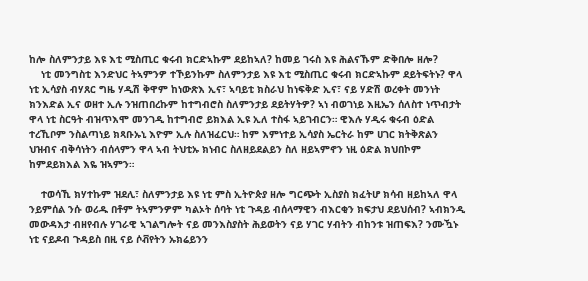ከሎ ስለምንታይ እዩ እቲ ሚስጢር ቁሩብ ክርድኣኩም ደይከኣለ? ከመይ ገሩስ እዩ ሕልናኹም ድቅበሎ ዘሎ?
    ነቲ መንግስቲ እንድህር ትኣምንዎ ተኾይንኩም ስለምንታይ እዩ እቲ ሚስጢር ቁሩብ ክርድኣኩም ደይትፍትኑ? ዋላ ነቲ ኢሳያስ ብሃጸር ግዜ ሃዲሽ ቅዋም ከነውጽእ ኢና፣ ኣባይቲ ክስራህ ከነፍቅድ ኢና፣ ናይ ሃድሽ ወረቀት መንነት ክንእድል ኢና ወዘተ ኢሉ ንዝጠበረኩም ከተግብሮስ ስለምንታይ ደይትሃትዎ? ኣነ ብወገነይ እዚኤን ሰለስተ ነጥብታት ዋላ ነቲ ስርዓት ብዝጥእሞ መንገዲ ከተግብሮ ይክእል ኢዩ ኢለ ተስፋ ኣይገብርን። ዊእሉ ሃዲሩ ቁሩብ ዕድል ተረኺቦም ንስልጣነይ ክጻቡኡኒ እዮም ኢሉ ስለዝፈርህ። ከም እምነተይ ኢሳያስ ኤርትራ ከም ሀገር ክትቅጽልን ህዝብና ብቅሳነትን ብሰላምን ዋላ ኣብ ትህቲኡ ክነብር ስለዘይደልይን ስለ ዘይኣምኖን ነዚ ዕድል ክህበኮም ከምደይክእል እዬ ዝኣምን።

    ተወሳኺ ክሃተኩም ዝደሊ፣ ስለምንታይ እዩ ነቲ ምስ ኢትዮጵያ ዘሎ ግርጭት ኢስያስ ክፈትሆ ክሳብ ዘይከኣለ ዋላ ንይምሰል ንሱ ወሪዱ በቶም ትኣምንዎም ካልኦት ሰባት ነቲ ጉዳይ ብሰላማዊን ብእርቂን ክፍታህ ደይህሰብ? ኣብክንዲ መውዳእታ ብዘየብሉ ሃገራዊ ኣገልግሎት ናይ መንእስያስት ሕይወትን ናይ ሃገር ሃብትን ብከንቱ ዝጠፍእ? ንሙዃኑ ነቲ ናይዶብ ጉዳይስ በዚ ናይ ሶቭየትን ኡክሬይንን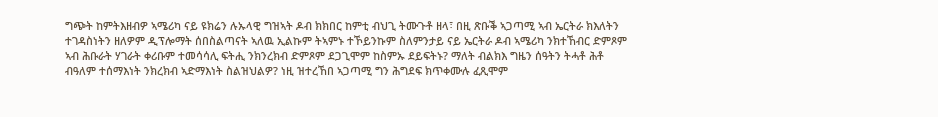ግጭት ከምትእዘብዎ ኣሜሪካ ናይ ዩክሬን ሉኡላዊ ግዝኣት ዶብ ክክበር ከምቲ ብህጊ ትሙጉቶ ዘላ፣ በዚ ጽቡቕ ኣጋጣሚ ኣብ ኤርትራ ክእለትን ተገዳስነትን ዘለዎም ዲፕሎማት ሰበስልጣናት ኣለዉ ኢልኩም ትኣምኑ ተኾይንኩም ስለምንታይ ናይ ኤርትራ ዶብ ኣሜሪካ ንክተኸብር ድምጾም ኣብ ሕቡራት ሃገራት ቀሪቡም ተመሳሳሊ ፍትሒ ንክንረክብ ድምጾም ደጋጊሞም ከስምኡ ደይፍትኑ? ማለት ብልክእ ግዜን ሰዓትን ትሓቶ ሕቶ ብዓለም ተሰማእነት ንክረክብ ኣድማእነት ስልዝህልዎ? ነዚ ዝተረኸበ ኣጋጣሚ ግን ሕግደፍ ክጥቀሙሉ ፈጺሞም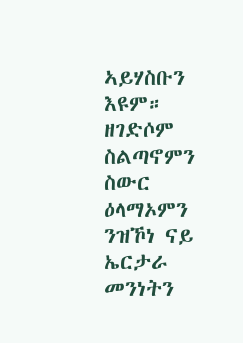ኣይሃስቡን እዩም። ዘገድሶም ስልጣኖምን ስውር ዕላማኦምን ንዝኾነ ናይ ኤርታራ መንነትን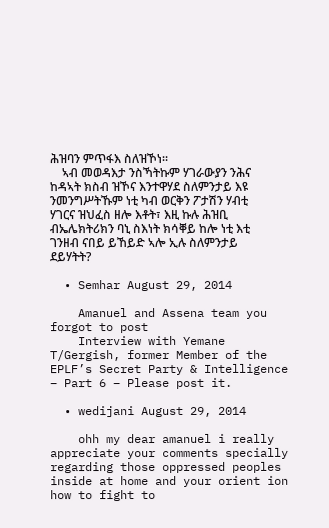ሕዝባን ምጥፋእ ስለዝኾነ።
    ኣብ መወዳእታ ንስኻትኩም ሃገራውያን ንሕና ከዳኣት ክስብ ዝኾና እንተዋሃደ ስለምንታይ እዩ ንመንግሥትኹም ነቲ ካብ ወርቅን ፖታሽን ሃብቲ ሃገርና ዝህፈስ ዘሎ እቶት፣ እዚ ኩሉ ሕዝቢ ብኤሌክትሪክን ባኒ ስእነት ክሳቐይ ከሎ ነቲ እቲ ገንዘብ ናበይ ይኸይድ ኣሎ ኢሉ ስለምንታይ ደይሃትት?

  • Semhar August 29, 2014

    Amanuel and Assena team you forgot to post
    Interview with Yemane T/Gergish, former Member of the EPLF’s Secret Party & Intelligence – Part 6 – Please post it.

  • wedijani August 29, 2014

    ohh my dear amanuel i really appreciate your comments specially regarding those oppressed peoples inside at home and your orient ion how to fight to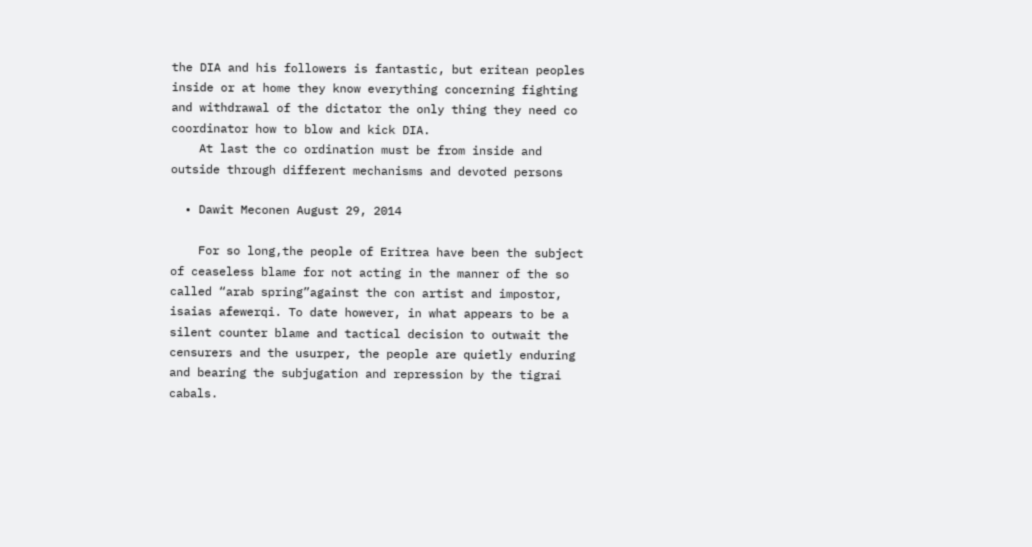the DIA and his followers is fantastic, but eritean peoples inside or at home they know everything concerning fighting and withdrawal of the dictator the only thing they need co coordinator how to blow and kick DIA.
    At last the co ordination must be from inside and outside through different mechanisms and devoted persons

  • Dawit Meconen August 29, 2014

    For so long,the people of Eritrea have been the subject of ceaseless blame for not acting in the manner of the so called “arab spring”against the con artist and impostor, isaias afewerqi. To date however, in what appears to be a silent counter blame and tactical decision to outwait the censurers and the usurper, the people are quietly enduring and bearing the subjugation and repression by the tigrai cabals.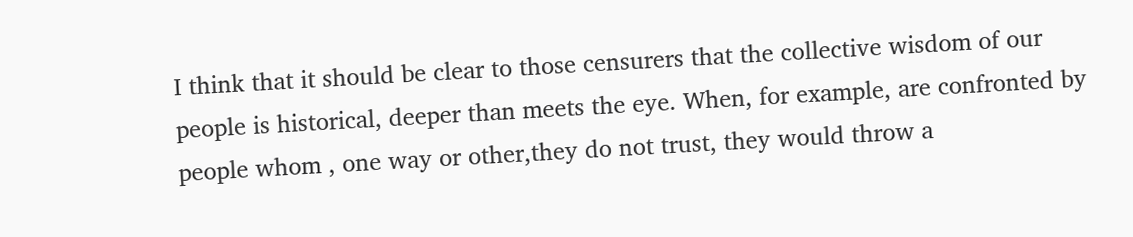I think that it should be clear to those censurers that the collective wisdom of our people is historical, deeper than meets the eye. When, for example, are confronted by people whom , one way or other,they do not trust, they would throw a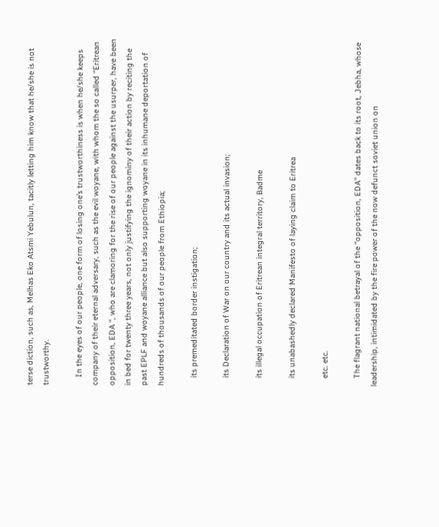terse diction, such as, Melhas Eko Atsmi Yebulun, tacitly letting him know that he/she is not trustworthy.

    In the eyes of our people, one form of losing one’s trustworthiness is when he/she keeps company of their eternal adversary, such as the evil woyane, with whom the so called “Eritrean opposition, EDA “, who are clamoring for the rise of our people against the usurper, have been in bed for twenty three years, not only justifying the ignominy of their action by reciting the past EPLF and woyane alliance but also supporting woyane in its inhumane deportation of hundreds of thousands of our people from Ethiopia;

    its premeditated border instigation;

    its Declaration of War on our country and its actual invasion;

    its illegal occupation of Eritrean integral territory, Badme

    its unabashedly declared Manifesto of laying claim to Eritrea

    etc. etc.

    The flagrant national betrayal of the “opposition, EDA” dates back to its root, Jebha, whose leadership, intimidated by the fire power of the now defunct soviet union on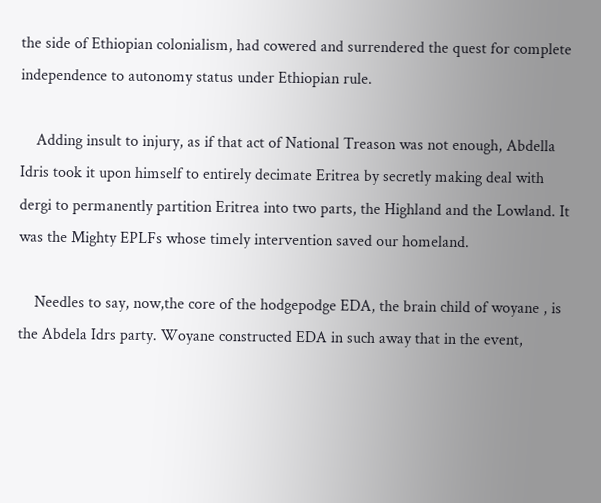the side of Ethiopian colonialism, had cowered and surrendered the quest for complete independence to autonomy status under Ethiopian rule.

    Adding insult to injury, as if that act of National Treason was not enough, Abdella Idris took it upon himself to entirely decimate Eritrea by secretly making deal with dergi to permanently partition Eritrea into two parts, the Highland and the Lowland. It was the Mighty EPLFs whose timely intervention saved our homeland.

    Needles to say, now,the core of the hodgepodge EDA, the brain child of woyane , is the Abdela Idrs party. Woyane constructed EDA in such away that in the event,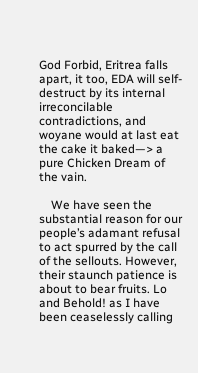God Forbid, Eritrea falls apart, it too, EDA will self-destruct by its internal irreconcilable contradictions, and woyane would at last eat the cake it baked—> a pure Chicken Dream of the vain.

    We have seen the substantial reason for our people’s adamant refusal to act spurred by the call of the sellouts. However, their staunch patience is about to bear fruits. Lo and Behold! as I have been ceaselessly calling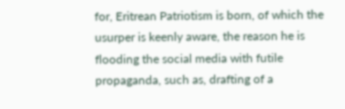for, Eritrean Patriotism is born, of which the usurper is keenly aware, the reason he is flooding the social media with futile propaganda, such as, drafting of a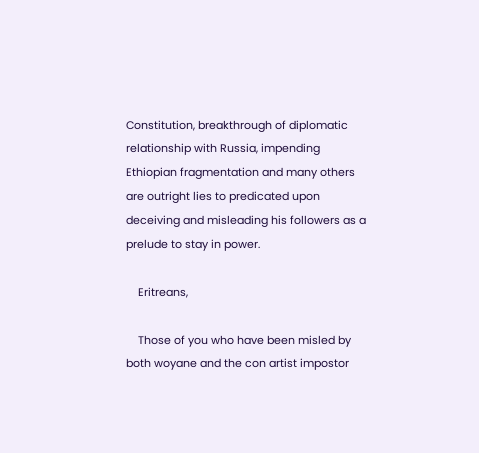Constitution, breakthrough of diplomatic relationship with Russia, impending Ethiopian fragmentation and many others are outright lies to predicated upon deceiving and misleading his followers as a prelude to stay in power.

    Eritreans,

    Those of you who have been misled by both woyane and the con artist impostor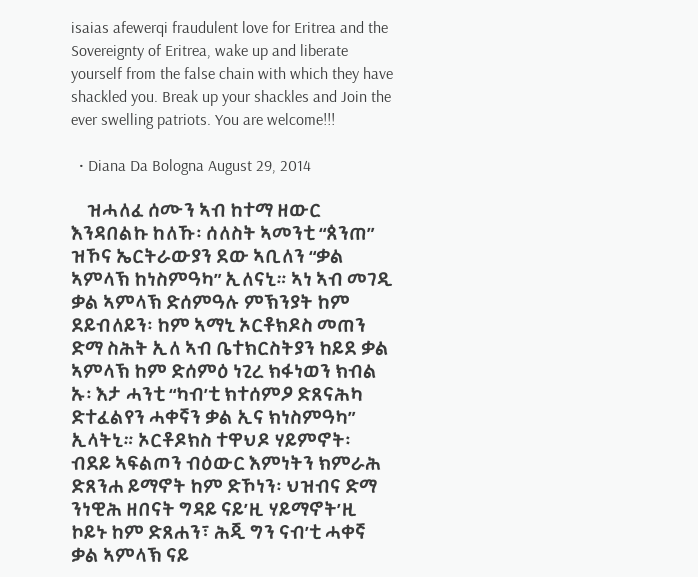isaias afewerqi fraudulent love for Eritrea and the Sovereignty of Eritrea, wake up and liberate yourself from the false chain with which they have shackled you. Break up your shackles and Join the ever swelling patriots. You are welcome!!!

  • Diana Da Bologna August 29, 2014

    ዝሓለፈ ሰሙን ኣብ ከተማ ዘውር እንዳበልኩ ከለኹ፡ ሰለስት ኣመንቲ “ጰንጠ” ዝኾና ኤርትራውያን ደው ኣቢለን “ቃል ኣምላኽ ከነስምዓካ” ኢለናኒ። ኣነ ኣብ መገዲ ቃል ኣምላኽ ድሰምዓሉ ምኽንያት ከም ደይብለይን፡ ከም ኣማኒ ኦርቶክዶስ መጠን ድማ ስሕት ኢለ ኣብ ቤተክርስትያን ከይደ ቃል ኣምላኽ ከም ድሰምዕ ነጊረ ክፋነወን ክብል ኡ፡ እታ ሓንቲ “ካብ’ቲ ክተሰምዖ ድጸናሕካ ድተፈልየን ሓቀኛን ቃል ኢና ክነስምዓካ” ኢላትኒ። ኦርቶዶክስ ተዋህዶ ሃይምኖት፡ ብደይ ኣፍልጦን ብዕውር እምነትን ክምራሕ ድጸንሐ ይማኖት ከም ድኾነን፡ ህዝብና ድማ ንነዊሕ ዘበናት ግዳይ ናይ’ዚ ሃይማኖት’ዚ ኮይኑ ከም ድጸሐን፣ ሕጂ ግን ናብ’ቲ ሓቀኛ ቃል ኣምላኽ ናይ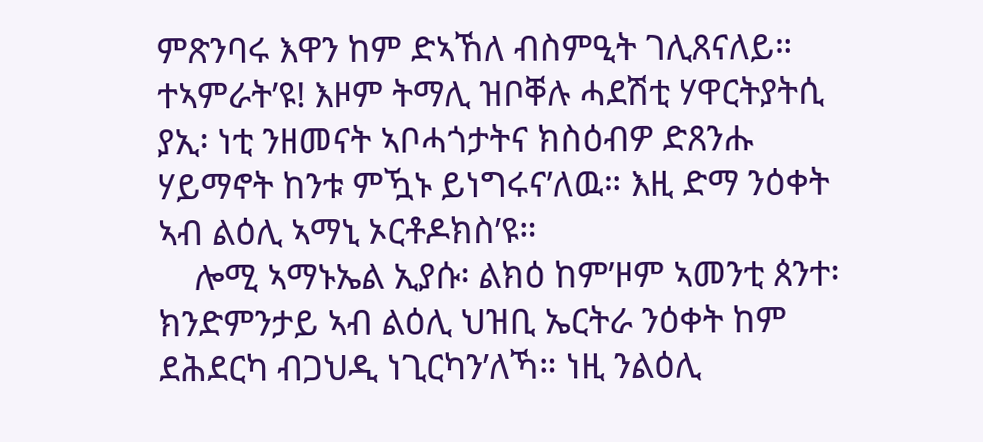ምጽንባሩ እዋን ከም ድኣኸለ ብስምዒት ገሊጸናለይ። ተኣምራት’ዩ! እዞም ትማሊ ዝቦቐሉ ሓደሽቲ ሃዋርትያትሲ ያኢ፡ ነቲ ንዘመናት ኣቦሓጎታትና ክስዕብዎ ድጸንሑ ሃይማኖት ከንቱ ምዃኑ ይነግሩና’ለዉ። እዚ ድማ ንዕቀት ኣብ ልዕሊ ኣማኒ ኦርቶዶክስ’ዩ።
    ሎሚ ኣማኑኤል ኢያሱ፡ ልክዕ ከም’ዞም ኣመንቲ ጰንተ፡ ክንድምንታይ ኣብ ልዕሊ ህዝቢ ኤርትራ ንዕቀት ከም ደሕደርካ ብጋህዲ ነጊርካን’ለኻ። ነዚ ንልዕሊ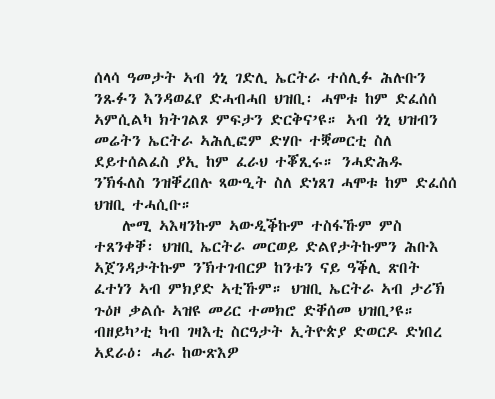ሰላሳ ዓመታት ኣብ ጎኒ ገድሊ ኤርትራ ተሰሊፉ ሕሉቡን ንጹፉን እንዳወፈየ ድሓብሓበ ህዝቢ፡ ሓሞቱ ከም ድፈሰሰ ኣምሲልካ ክትገልጾ ምፍታን ድርቅና’ዩ። ኣብ ጎኒ ህዝብን መሬትን ኤርትራ ኣሕሊፎም ድሃቡ ተቛመርቲ ስለ ደይተሰልፈስ ያኢ ከም ፈራህ ተቖጺሩ። ንሓድሕዱ ንኽፋለስ ንዝቐረበሉ ጻውዒት ስለ ድነጸገ ሓሞቱ ከም ድፈሰሰ ህዝቢ ተሓሲቡ።
    ሎሚ ኣእዛንኩም ኣውዲቕኩም ተስፋኹም ምስ ተጸንቀቐ፡ ህዝቢ ኤርትራ መርወይ ድልየታትኩምን ሕቡእ ኣጀንዳታትኩም ንኽተገብርዎ ከንቱን ናይ ዓቕሊ ጽበት ፈተነን ኣብ ምክያድ ኣቲኹም። ህዝቢ ኤርትራ ኣብ ታሪኽ ጉዕዞ ቃልሱ ኣዝዩ መሪር ተመክሮ ድቐሰመ ህዝቢ’ዩ። ብዘይካ’ቲ ካብ ገዛእቲ ስርዓታት ኢትዮጵያ ድወርዶ ድነበረ ኣደራዕ፡ ሓራ ከውጽእዎ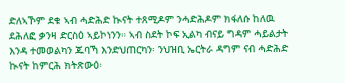ድለኣኾም ደቁ ኣብ ሓድሕድ ኲናት ተጸሚዶም ንሓድሕዶም ክፋለሱ ከለዉ ደሕለፎ ቃንዛ ድርስዕ ኣይኮነንን። ኣብ ስደት ኮፍ ኢልካ ብናይ ግዳም ሓይልታት እንዳ ተመወልካን ጁባኻ እንድህጠርካን፡ ንህዝቢ ኤርትራ ዳግም ናብ ሓድሕድ ኲናት ከምርሕ ክትጽውዕ፡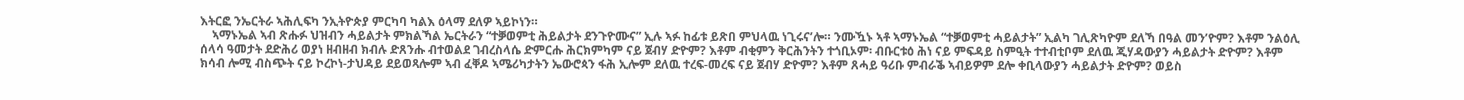እትርፎ ንኤርትራ ኣሕሊፍካ ንኢትዮጵያ ምርካባ ካልእ ዕላማ ደለዎ ኣይኮነን።
    ኣማኑኤል ኣብ ጽሑፉ ህዝብን ሓይልታት ምክልኻል ኤርትራን “ተቓወምቲ ሕይልታት ደንጉዮሙና” ኢሉ ኣፉ ከፊቱ ይጽበ ምህላዉ ነጊሩና’ሎ። ንሙዃኑ ኣቶ ኣማኑኤል “ተቓወምቲ ሓይልታት” ኢልካ ገሊጽካዮም ደለኻ በዓል መን’ዮም? እቶም ንልዕሊ ሰላሳ ዓመታት ደድሕሪ ወያነ ዘብዘብ ክብሉ ድጸንሑ ብተወልደ ገብረስላሴ ድምርሑ ሕርክምካም ናይ ጀብሃ ድዮም? እቶም ብቂምን ቅርሕንትን ተጎቢኦም፡ ብቡርቱዕ ሕነ ናይ ምፍዳይ ስምዒት ተተብቲቦም ደለዉ ጂሃዳውያን ሓይልታት ድዮም? እቶም ክሳብ ሎሚ ብስጭት ናይ ኮረኮነ-ታህዳይ ደይወጻሎም ኣብ ፈቐዶ ኣሜሪካታትን ኤውሮጳን ፋሕ ኢሎም ደለዉ ተረፍ-መረፍ ናይ ጀብሃ ድዮም? እቶም ጸሓይ ዓሪቡ ምብራቕ ኣብይዎም ደሎ ቀቢላውያን ሓይልታት ድዮም? ወይስ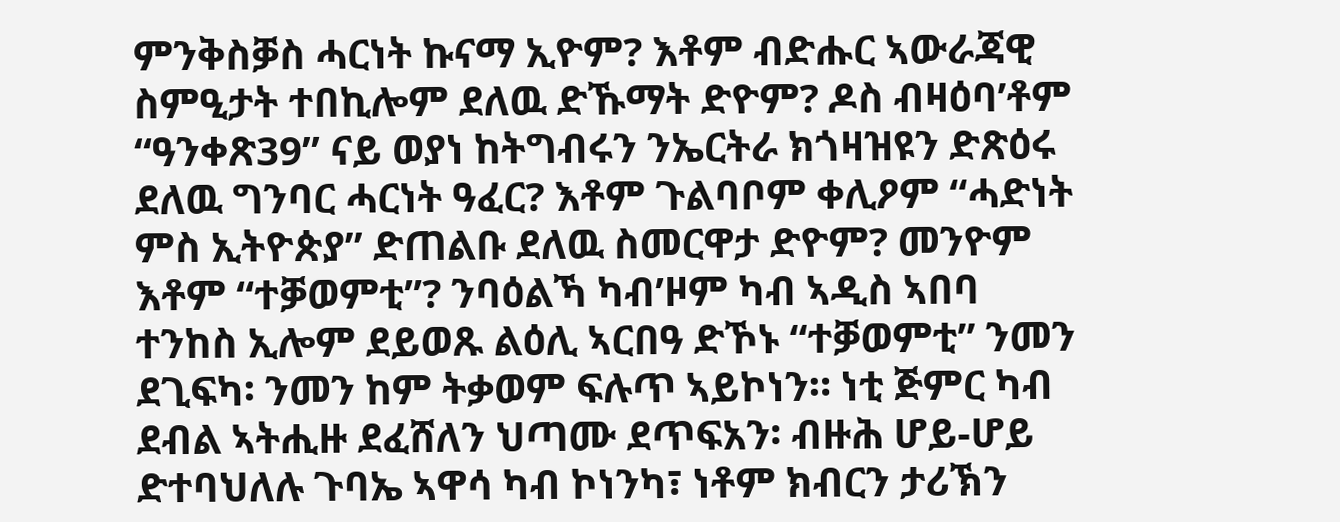ምንቅስቓስ ሓርነት ኩናማ ኢዮም? እቶም ብድሑር ኣውራጃዊ ስምዒታት ተበኪሎም ደለዉ ድኹማት ድዮም? ዶስ ብዛዕባ’ቶም “ዓንቀጽ39” ናይ ወያነ ከትግብሩን ንኤርትራ ክጎዛዝዩን ድጽዕሩ ደለዉ ግንባር ሓርነት ዓፈር? እቶም ጉልባቦም ቀሊዖም “ሓድነት ምስ ኢትዮጵያ” ድጠልቡ ደለዉ ስመርዋታ ድዮም? መንዮም እቶም “ተቓወምቲ”? ንባዕልኻ ካብ’ዞም ካብ ኣዲስ ኣበባ ተንከስ ኢሎም ደይወጹ ልዕሊ ኣርበዓ ድኾኑ “ተቓወምቲ” ንመን ደጊፍካ፡ ንመን ከም ትቃወም ፍሉጥ ኣይኮነን። ነቲ ጅምር ካብ ደብል ኣትሒዙ ደፈሸለን ህጣሙ ደጥፍአን፡ ብዙሕ ሆይ-ሆይ ድተባህለሉ ጉባኤ ኣዋሳ ካብ ኮነንካ፣ ነቶም ክብርን ታሪኽን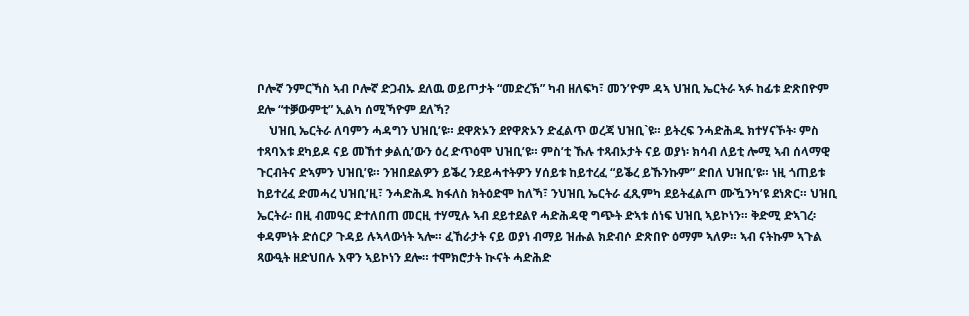ቦሎኛ ንምርኻስ ኣብ ቦሎኛ ድጋብኡ ደለዉ ወይጦታት “መድረኽ” ካብ ዘለፍካ፣ መን’ዮም ዳኣ ህዝቢ ኤርትራ ኣፉ ከፊቱ ድጽበዮም ደሎ “ተቓውምቲ” ኢልካ ሰሚኻዮም ደለኻ?
    ህዝቢ ኤርትራ ለባምን ሓዳግን ህዝቢ’ዩ። ደዋጽኦን ደየዋጽኦን ድፈልጥ ወረጃ ህዝቢ`ዩ። ይትረፍ ንሓድሕዱ ክተሃናኾት፡ ምስ ተጻባእቱ ደካይዶ ናይ መኸተ ቃልሲ’ውን ዕረ ድጥዕሞ ህዝቢ’ዩ። ምስ’ቲ ኹሉ ተጻብኦታት ናይ ወያነ፡ ክሳብ ለይቲ ሎሚ ኣብ ሰላማዊ ጉርብትና ድኣምን ህዝቢ’ዩ። ንዝበደልዎን ይቕረ ንደይሓተትዎን ሃሰይቱ ከይተረፈ “ይቕረ ይኹንኩም” ድበለ ህዝቢ’ዩ። ነዚ ጎጠይቱ ከይተረፈ ድመሓረ ህዝቢ’ዚ፣ ንሓድሕዱ ክፋለስ ክትዕድሞ ከለኻ፣ ንህዝቢ ኤርትራ ፈጺምካ ደይትፈልጦ ሙዃንካ’ዩ ደነጽር። ህዝቢ ኤርትራ፡ በዚ ብመዓር ድተለበጠ መርዚ ተሃሚሉ ኣብ ደይተደልየ ሓድሕዳዊ ግጭት ድኣቱ ሰነፍ ህዝቢ ኣይኮነን። ቅድሚ ድኣገረ፡ ቀዳምነት ድሰርዖ ጉዳይ ሉኣላውነት ኣሎ። ፈኸራታት ናይ ወያነ ብማይ ዝሑል ክድብሶ ድጽበዮ ዕማም ኣለዎ። ኣብ ናትኩም ኣጉል ጻውዒት ዘድህበሉ እዋን ኣይኮነን ደሎ። ተሞክሮታት ኲናት ሓድሕድ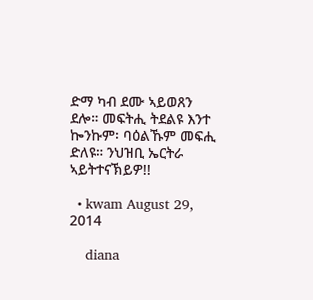ድማ ካብ ደሙ ኣይወጸን ደሎ። መፍትሒ ትደልዩ እንተ ኰንኩም፡ ባዕልኹም መፍሒ ድለዩ። ንህዝቢ ኤርትራ ኣይትተናኽይዎ!!

  • kwam August 29, 2014

    diana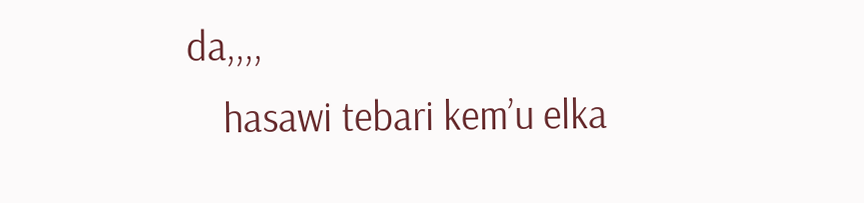da,,,,
    hasawi tebari kem’u elka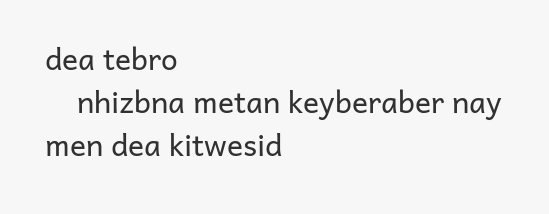dea tebro
    nhizbna metan keyberaber nay men dea kitwesid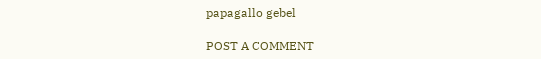papagallo gebel

POST A COMMENT